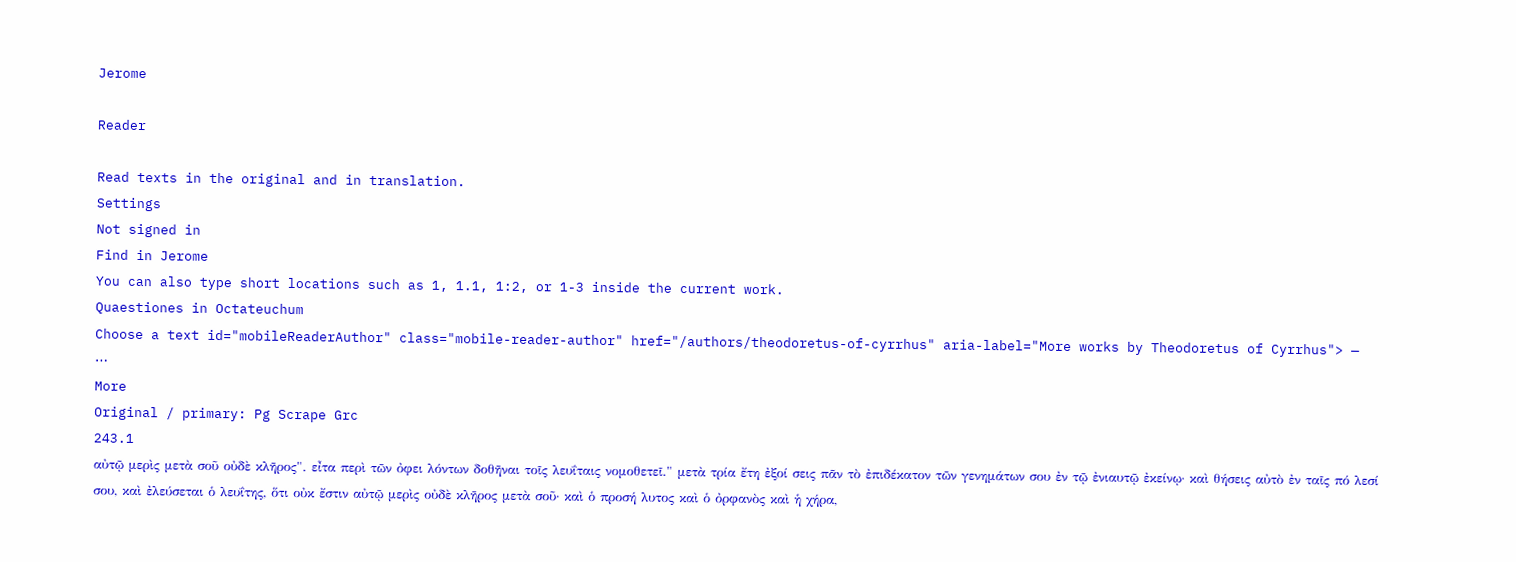Jerome

Reader

Read texts in the original and in translation.
Settings
Not signed in
Find in Jerome
You can also type short locations such as 1, 1.1, 1:2, or 1-3 inside the current work.
Quaestiones in Octateuchum
Choose a text id="mobileReaderAuthor" class="mobile-reader-author" href="/authors/theodoretus-of-cyrrhus" aria-label="More works by Theodoretus of Cyrrhus"> —
⋯
More
Original / primary: Pg Scrape Grc
243.1
αὐτῷ μερὶς μετὰ σοῦ οὐδὲ κλῆρος". εἶτα περὶ τῶν ὀφει λόντων δοθῆναι τοῖς λευΐταις νομοθετεῖ." μετὰ τρία ἔτη ἐξοί σεις πᾶν τὸ ἐπιδέκατον τῶν γενημάτων σου ἐν τῷ ἐνιαυτῷ ἐκείνῳ· καὶ θήσεις αὐτὸ ἐν ταῖς πό λεσί σου, καὶ ἐλεύσεται ὁ λευΐτης, ὅτι οὐκ ἔστιν αὐτῷ μερὶς οὐδὲ κλῆρος μετὰ σοῦ· καὶ ὁ προσή λυτος καὶ ὁ ὀρφανὸς καὶ ἡ χήρα,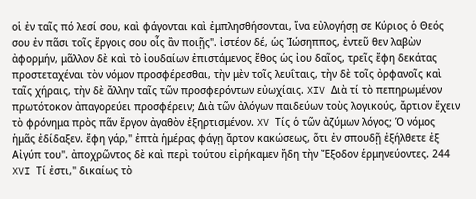οἱ ἐν ταῖς πό λεσί σου, καὶ φάγονται καὶ ἐμπλησθήσονται, ἵνα εὐλογήσῃ σε Κύριος ὁ Θεός σου ἐν πᾶσι τοῖς ἔργοις σου οἷς ἂν ποιῇς". ἰστέον δέ, ὡς Ἰώσηππος, ἐντεῦ θεν λαβὼν ἀφορμήν, μᾶλλον δὲ καὶ τὸ ἰουδαίων ἐπιστάμενος ἔθος ὡς ἰου δαῖος, τρεῖς ἔφη δεκάτας προστεταχέναι τὸν νόμον προσφέρεσθαι, τὴν μὲν τοῖς λευΐταις, τὴν δὲ τοῖς ὀρφανοῖς καὶ ταῖς χήραις, τὴν δὲ ἄλλην ταῖς τῶν προσφερόντων εὐωχίαις. XIV Διὰ τί τὸ πεπηρωμένον πρωτότοκον ἀπαγορεύει προσφέρειν; Διὰ τῶν ἀλόγων παιδεύων τοὺς λογικούς, ἄρτιον ἔχειν τὸ φρόνημα πρὸς πᾶν ἔργον ἀγαθὸν ἐξηρτισμένον. XV Τίς ὁ τῶν ἀζύμων λόγος; Ὁ νόμος ἡμᾶς ἐδίδαξεν. ἔφη γάρ," ἐπτὰ ἡμέρας φάγῃ ἄρτον κακώσεως, ὅτι ἐν σπουδῇ ἐξήλθετε ἐξ Αἰγύπ του". ἀποχρῶντος δὲ καὶ περὶ τούτου εἰρήκαμεν ἤδη τὴν Ἔξοδον ἑρμηνεύοντες. 244 XVI Τί ἐστι," δικαίως τὸ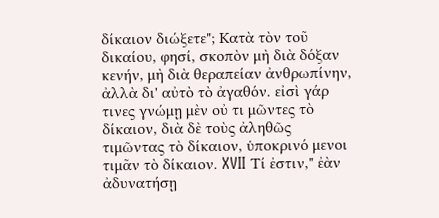δίκαιον διώξετε"; Κατὰ τὸν τοῦ δικαίου, φησί, σκοπὸν μὴ διὰ δόξαν κενήν, μὴ διὰ θεραπείαν ἀνθρωπίνην, ἀλλὰ δι' αὐτὸ τὸ ἀγαθόν. εἰσὶ γάρ τινες γνώμῃ μὲν οὐ τι μῶντες τὸ δίκαιον, διὰ δὲ τοὺς ἀληθῶς τιμῶντας τὸ δίκαιον, ὑποκρινό μενοι τιμᾶν τὸ δίκαιον. XVII Τί ἐστιν," ἐὰν ἀδυνατήσῃ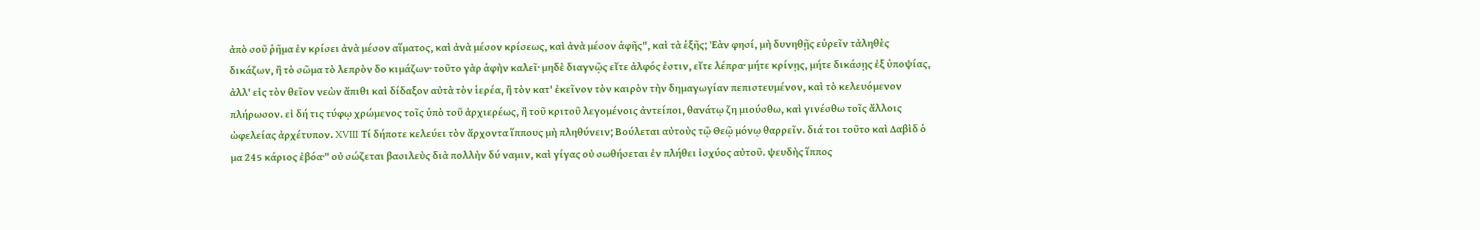ἀπὸ σοῦ ῥῆμα ἐν κρίσει ἀνὰ μέσον αἵματος, καὶ ἀνὰ μέσον κρίσεως, καὶ ἀνὰ μέσον ἁφῆς", καὶ τὰ ἑξῆς; Ἐὰν φησί, μὴ δυνηθῇς εὑρεῖν τἀληθὲς δικάζων, ἢ τὸ σῶμα τὸ λεπρὸν δο κιμάζων· τοῦτο γὰρ ἁφὴν καλεῖ· μηδὲ διαγνῷς εἴτε ἀλφός ἐστιν, εἴτε λέπρα· μήτε κρίνῃς, μήτε δικάσῃς ἐξ ὑποψίας, ἀλλ' εἰς τὸν θεῖον νεὼν ἄπιθι καὶ δίδαξον αὐτὰ τὸν ἱερέα, ἢ τὸν κατ' ἐκεῖνον τὸν καιρὸν τὴν δημαγωγίαν πεπιστευμένον, καὶ τὸ κελευόμενον πλήρωσον. εἰ δή τις τύφῳ χρώμενος τοῖς ὑπὸ τοῦ ἀρχιερέως, ἢ τοῦ κριτοῦ λεγομένοις ἀντείποι, θανάτῳ ζη μιούσθω, καὶ γινέσθω τοῖς ἄλλοις ὠφελείας ἀρχέτυπον. XVIII Τί δήποτε κελεύει τὸν ἄρχοντα ἵππους μὴ πληθύνειν; Βούλεται αὐτοὺς τῷ Θεῷ μόνῳ θαρρεῖν. διά τοι τοῦτο καὶ Δαβὶδ ὁ μα 245 κάριος ἐβόα·" οὐ σώζεται βασιλεὺς διὰ πολλὴν δύ ναμιν, καὶ γίγας οὐ σωθήσεται ἐν πλήθει ἰσχύος αὐτοῦ. ψευδὴς ἵππος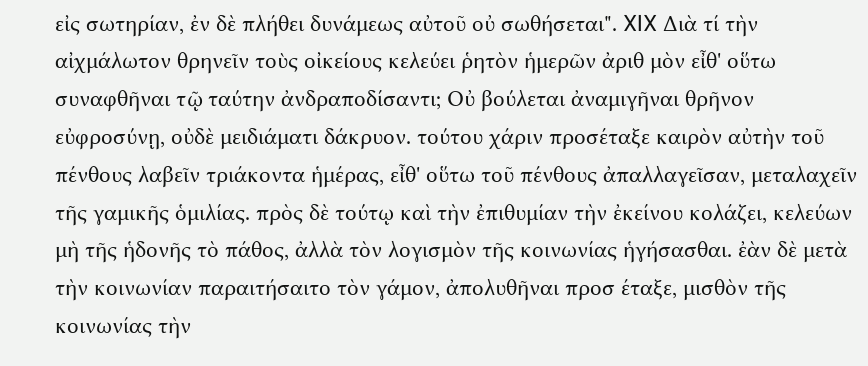εἰς σωτηρίαν, ἐν δὲ πλήθει δυνάμεως αὐτοῦ οὐ σωθήσεται". XIX Διὰ τί τὴν αἰχμάλωτον θρηνεῖν τοὺς οἰκείους κελεύει ῥητὸν ἡμερῶν ἀριθ μὸν εἶθ' οὕτω συναφθῆναι τῷ ταύτην ἀνδραποδίσαντι; Οὐ βούλεται ἀναμιγῆναι θρῆνον εὐφροσύνῃ, οὐδὲ μειδιάματι δάκρυον. τούτου χάριν προσέταξε καιρὸν αὐτὴν τοῦ πένθους λαβεῖν τριάκοντα ἡμέρας, εἶθ' οὕτω τοῦ πένθους ἀπαλλαγεῖσαν, μεταλαχεῖν τῆς γαμικῆς ὁμιλίας. πρὸς δὲ τούτῳ καὶ τὴν ἐπιθυμίαν τὴν ἐκείνου κολάζει, κελεύων μὴ τῆς ἡδονῆς τὸ πάθος, ἀλλὰ τὸν λογισμὸν τῆς κοινωνίας ἡγήσασθαι. ἐὰν δὲ μετὰ τὴν κοινωνίαν παραιτήσαιτο τὸν γάμον, ἀπολυθῆναι προσ έταξε, μισθὸν τῆς κοινωνίας τὴν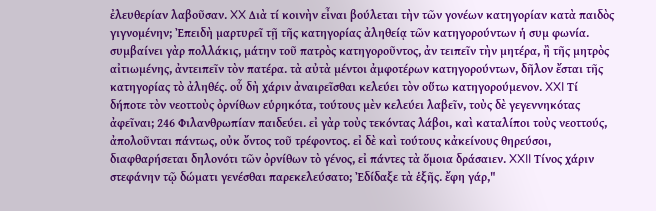ἐλευθερίαν λαβοῦσαν. XX Διὰ τί κοινὴν εἶναι βούλεται τὴν τῶν γονέων κατηγορίαν κατὰ παιδὸς γιγνομένην; Ἐπειδὴ μαρτυρεῖ τῇ τῆς κατηγορίας ἀληθείᾳ τῶν κατηγορούντων ἡ συμ φωνία. συμβαίνει γὰρ πολλάκις, μάτην τοῦ πατρὸς κατηγοροῦντος, ἀν τειπεῖν τὴν μητέρα, ἢ τῆς μητρὸς αἰτιωμένης, ἀντειπεῖν τὸν πατέρα. τὰ αὐτὰ μέντοι ἀμφοτέρων κατηγορούντων, δῆλον ἔσται τῆς κατηγορίας τὸ ἀληθές. οὗ δὴ χάριν ἀναιρεῖσθαι κελεύει τὸν οὕτω κατηγορούμενον. XXI Τί δήποτε τὸν νεοττοὺς ὀρνίθων εὑρηκότα, τούτους μὲν κελεύει λαβεῖν, τοὺς δὲ γεγεννηκότας ἀφεῖναι; 246 Φιλανθρωπίαν παιδεύει. εἰ γὰρ τοὺς τεκόντας λάβοι, καὶ καταλίποι τοὺς νεοττούς, ἀπολοῦνται πάντως, οὐκ ὄντος τοῦ τρέφοντος. εἰ δὲ καὶ τούτους κἀκείνους θηρεύσοι, διαφθαρήσεται δηλονότι τῶν ὀρνίθων τὸ γένος, εἰ πάντες τὰ ὅμοια δράσαιεν. XXII Τίνος χάριν στεφάνην τῷ δώματι γενέσθαι παρεκελεύσατο; Ἐδίδαξε τὰ ἑξῆς. ἔφη γάρ,"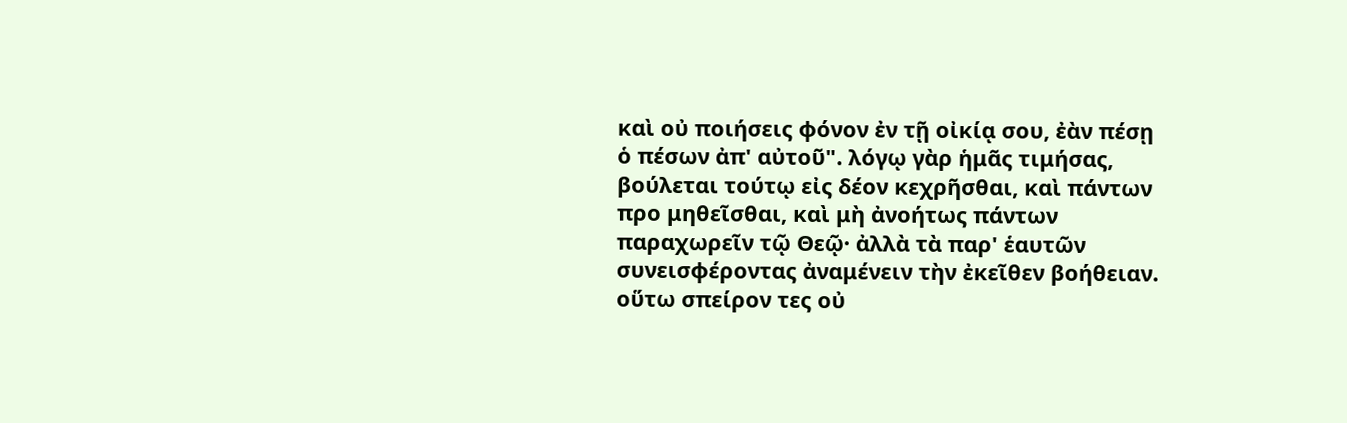καὶ οὐ ποιήσεις φόνον ἐν τῇ οἰκίᾳ σου, ἐὰν πέσῃ ὁ πέσων ἀπ' αὐτοῦ". λόγῳ γὰρ ἡμᾶς τιμήσας, βούλεται τούτῳ εἰς δέον κεχρῆσθαι, καὶ πάντων προ μηθεῖσθαι, καὶ μὴ ἀνοήτως πάντων παραχωρεῖν τῷ Θεῷ· ἀλλὰ τὰ παρ' ἑαυτῶν συνεισφέροντας ἀναμένειν τὴν ἐκεῖθεν βοήθειαν. οὕτω σπείρον τες οὐ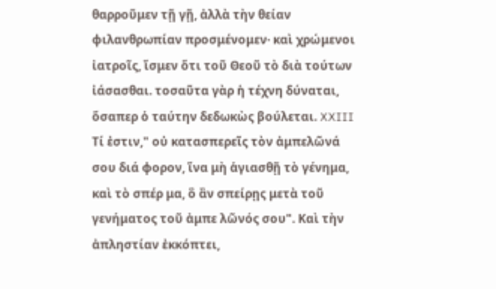θαρροῦμεν τῇ γῇ, ἀλλὰ τὴν θείαν φιλανθρωπίαν προσμένομεν· καὶ χρώμενοι ἰατροῖς, ἴσμεν ὅτι τοῦ Θεοῦ τὸ διὰ τούτων ἰάσασθαι. τοσαῦτα γὰρ ἡ τέχνη δύναται, ὅσαπερ ὁ ταύτην δεδωκὼς βούλεται. XXIII Τί ἐστιν," οὐ κατασπερεῖς τὸν ἀμπελῶνά σου διά φορον, ἵνα μὴ ἁγιασθῇ τὸ γένημα, καὶ τὸ σπέρ μα, ὃ ἂν σπείρῃς μετὰ τοῦ γενήματος τοῦ ἀμπε λῶνός σου". Καὶ τὴν ἀπληστίαν ἐκκόπτει,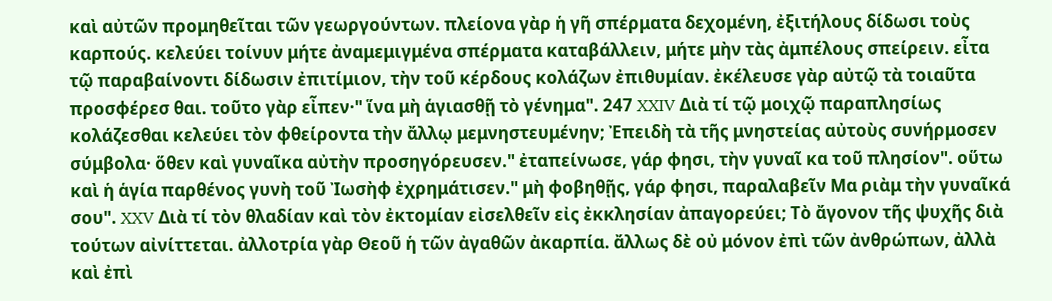καὶ αὐτῶν προμηθεῖται τῶν γεωργούντων. πλείονα γὰρ ἡ γῆ σπέρματα δεχομένη, ἐξιτήλους δίδωσι τοὺς καρπούς. κελεύει τοίνυν μήτε ἀναμεμιγμένα σπέρματα καταβάλλειν, μήτε μὴν τὰς ἀμπέλους σπείρειν. εἶτα τῷ παραβαίνοντι δίδωσιν ἐπιτίμιον, τὴν τοῦ κέρδους κολάζων ἐπιθυμίαν. ἐκέλευσε γὰρ αὐτῷ τὰ τοιαῦτα προσφέρεσ θαι. τοῦτο γὰρ εἶπεν·" ἵνα μὴ ἁγιασθῇ τὸ γένημα". 247 XXIV Διὰ τί τῷ μοιχῷ παραπλησίως κολάζεσθαι κελεύει τὸν φθείροντα τὴν ἄλλῳ μεμνηστευμένην; Ἐπειδὴ τὰ τῆς μνηστείας αὐτοὺς συνήρμοσεν σύμβολα· ὅθεν καὶ γυναῖκα αὐτὴν προσηγόρευσεν." ἐταπείνωσε, γάρ φησι, τὴν γυναῖ κα τοῦ πλησίον". οὕτω καὶ ἡ ἁγία παρθένος γυνὴ τοῦ Ἰωσὴφ ἐχρημάτισεν." μὴ φοβηθῇς, γάρ φησι, παραλαβεῖν Μα ριὰμ τὴν γυναῖκά σου". XXV Διὰ τί τὸν θλαδίαν καὶ τὸν ἐκτομίαν εἰσελθεῖν εἰς ἐκκλησίαν ἀπαγορεύει; Τὸ ἄγονον τῆς ψυχῆς διὰ τούτων αἰνίττεται. ἀλλοτρία γὰρ Θεοῦ ἡ τῶν ἀγαθῶν ἀκαρπία. ἄλλως δὲ οὐ μόνον ἐπὶ τῶν ἀνθρώπων, ἀλλὰ καὶ ἐπὶ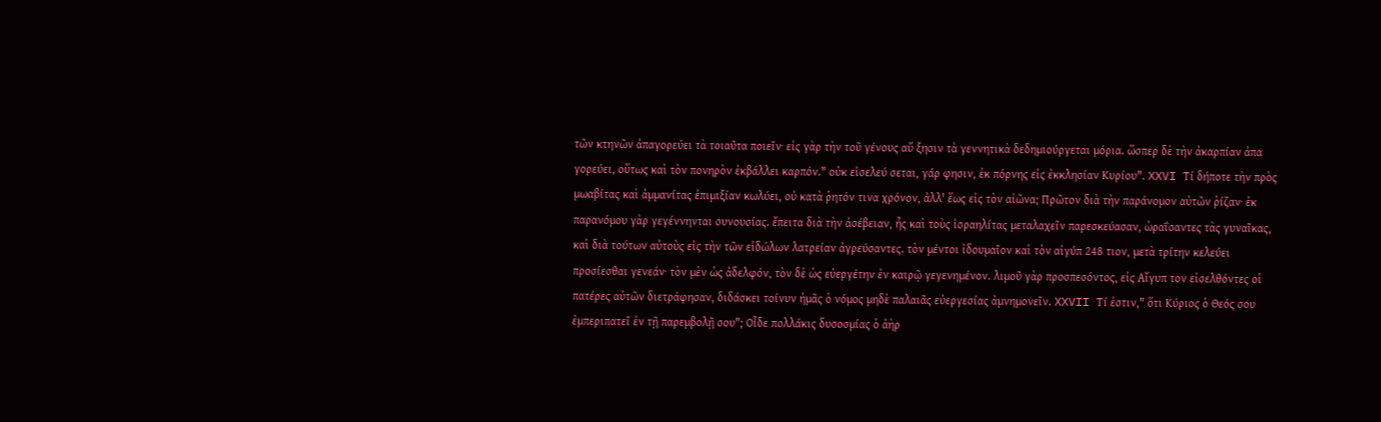τῶν κτηνῶν ἀπαγορεύει τὰ τοιαῦτα ποιεῖν· εἰς γὰρ τὴν τοῦ γένους αὔ ξησιν τὰ γεννητικὰ δεδημιούργεται μόρια. ὥσπερ δὲ τὴν ἀκαρπίαν ἀπα γορεύει, οὕτως καὶ τὸν πονηρὸν ἐκβάλλει καρπόν." οὐκ εἰσελεύ σεται, γάρ φησιν, ἐκ πόρνης εἰς ἐκκλησίαν Κυρίου". XXVI Τί δήποτε τὴν πρὸς μωαβίτας καὶ ἀμμανίτας ἐπιμιξίαν κωλύει, οὐ κατὰ ῥητόν τινα χρόνον, ἀλλ' ἕως εἰς τὸν αἰῶνα; Πρῶτον διὰ τὴν παράνομον αὐτῶν ῥίζαν· ἐκ παρανόμου γὰρ γεγέννηνται συνουσίας. ἔπειτα διὰ τὴν ἀσέβειαν, ἧς καὶ τοὺς ἰσραηλίτας μεταλαχεῖν παρεσκεύασαν, ὡραΐσαντες τὰς γυναῖκας, καὶ διὰ τούτων αὐτοὺς εἰς τὴν τῶν εἰδώλων λατρείαν ἀγρεύσαντες. τὸν μέντοι ἰδουμαῖον καὶ τὸν αἰγύπ 248 τιον, μετὰ τρίτην κελεύει προσίεσθαι γενεάν· τὸν μὲν ὡς ἀδελφόν, τὸν δὲ ὡς εὐεργέτην ἐν καιρῷ γεγενημένον. λιμοῦ γὰρ προσπεσόντος, εἰς Αἴγυπ τον εἰσελθόντες οἱ πατέρες αὐτῶν διετράφησαν, διδάσκει τοίνυν ἡμᾶς ὁ νόμος μηδὲ παλαιᾶς εὐεργεσίας ἀμνημονεῖν. XXVII Τί ἐστιν," ὅτι Κύριος ὁ Θεός σου ἐμπεριπατεῖ ἐν τῇ παρεμβολῇ σου"; Οἶδε πολλάκις δυσοσμίας ὁ ἀὴρ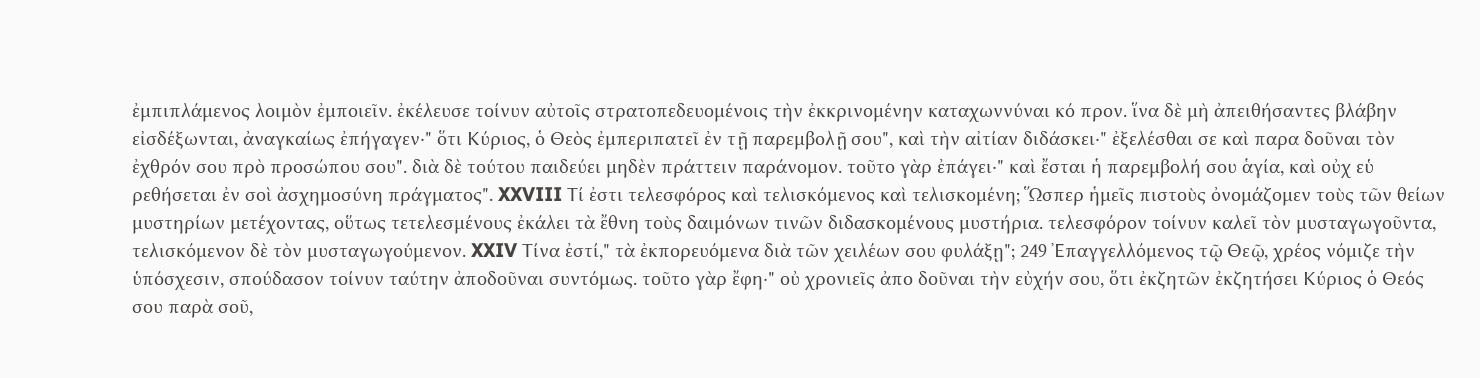ἐμπιπλάμενος λοιμὸν ἐμποιεῖν. ἐκέλευσε τοίνυν αὐτοῖς στρατοπεδευομένοις τὴν ἐκκρινομένην καταχωννύναι κό προν. ἵνα δὲ μὴ ἀπειθήσαντες βλάβην εἰσδέξωνται, ἀναγκαίως ἐπήγαγεν·" ὅτι Κύριος, ὁ Θεὸς ἐμπεριπατεῖ ἐν τῇ παρεμβολῇ σου", καὶ τὴν αἰτίαν διδάσκει·" ἐξελέσθαι σε καὶ παρα δοῦναι τὸν ἐχθρόν σου πρὸ προσώπου σου". διὰ δὲ τούτου παιδεύει μηδὲν πράττειν παράνομον. τοῦτο γὰρ ἐπάγει·" καὶ ἔσται ἡ παρεμβολή σου ἁγία, καὶ οὐχ εὑ ρεθήσεται ἐν σοὶ ἀσχημοσύνη πράγματος". XXVIII Τί ἐστι τελεσφόρος καὶ τελισκόμενος καὶ τελισκομένη; Ὥσπερ ἡμεῖς πιστοὺς ὀνομάζομεν τοὺς τῶν θείων μυστηρίων μετέχοντας, οὕτως τετελεσμένους ἐκάλει τὰ ἔθνη τοὺς δαιμόνων τινῶν διδασκομένους μυστήρια. τελεσφόρον τοίνυν καλεῖ τὸν μυσταγωγοῦντα, τελισκόμενον δὲ τὸν μυσταγωγούμενον. XXIV Τίνα ἐστί," τὰ ἐκπορευόμενα διὰ τῶν χειλέων σου φυλάξῃ"; 249 Ἐπαγγελλόμενος τῷ Θεῷ, χρέος νόμιζε τὴν ὑπόσχεσιν, σπούδασον τοίνυν ταύτην ἀποδοῦναι συντόμως. τοῦτο γὰρ ἔφη·" οὐ χρονιεῖς ἀπο δοῦναι τὴν εὐχήν σου, ὅτι ἐκζητῶν ἐκζητήσει Κύριος ὁ Θεός σου παρὰ σοῦ,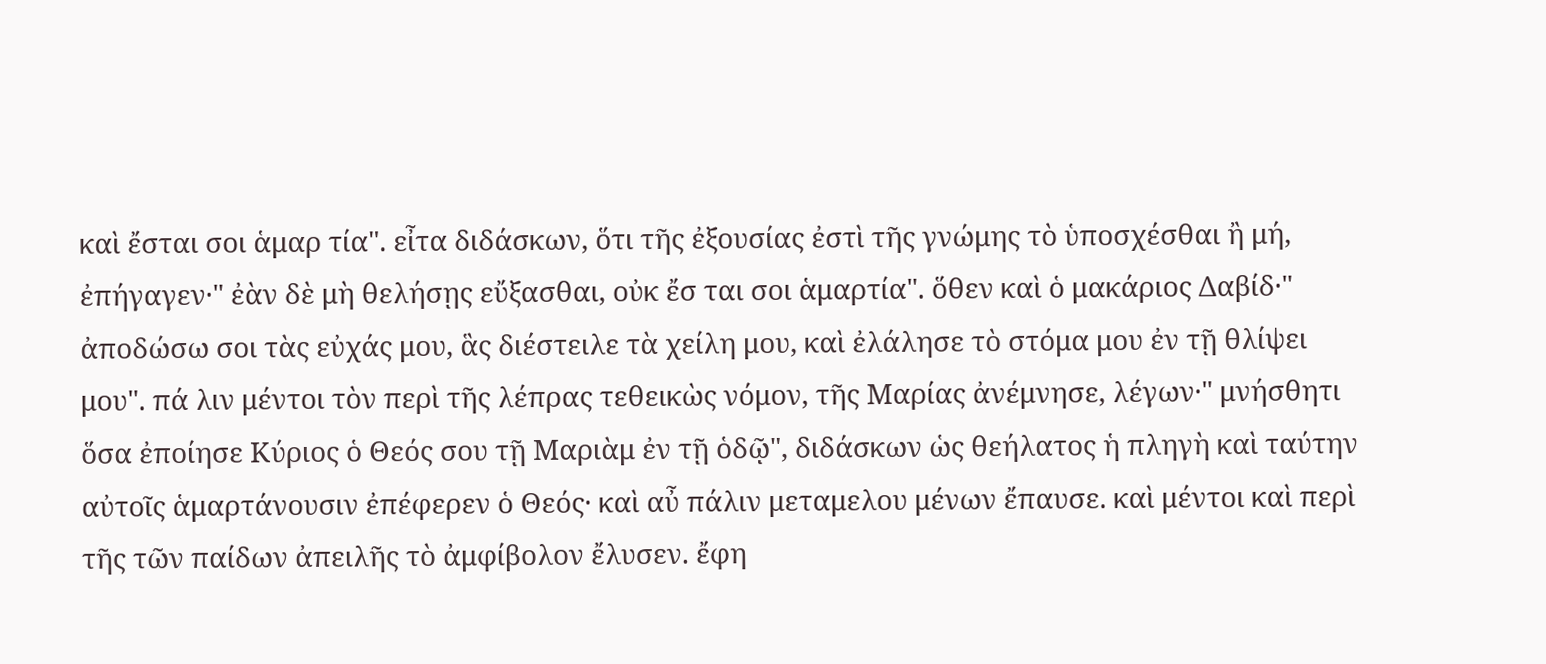καὶ ἔσται σοι ἁμαρ τία". εἶτα διδάσκων, ὅτι τῆς ἐξουσίας ἐστὶ τῆς γνώμης τὸ ὑποσχέσθαι ἢ μή, ἐπήγαγεν·" ἐὰν δὲ μὴ θελήσῃς εὔξασθαι, οὐκ ἔσ ται σοι ἁμαρτία". ὅθεν καὶ ὁ μακάριος Δαβίδ·" ἀποδώσω σοι τὰς εὐχάς μου, ἃς διέστειλε τὰ χείλη μου, καὶ ἐλάλησε τὸ στόμα μου ἐν τῇ θλίψει μου". πά λιν μέντοι τὸν περὶ τῆς λέπρας τεθεικὼς νόμον, τῆς Μαρίας ἀνέμνησε, λέγων·" μνήσθητι ὅσα ἐποίησε Κύριος ὁ Θεός σου τῇ Μαριὰμ ἐν τῇ ὁδῷ", διδάσκων ὡς θεήλατος ἡ πληγὴ καὶ ταύτην αὐτοῖς ἁμαρτάνουσιν ἐπέφερεν ὁ Θεός· καὶ αὖ πάλιν μεταμελου μένων ἔπαυσε. καὶ μέντοι καὶ περὶ τῆς τῶν παίδων ἀπειλῆς τὸ ἀμφίβολον ἔλυσεν. ἔφη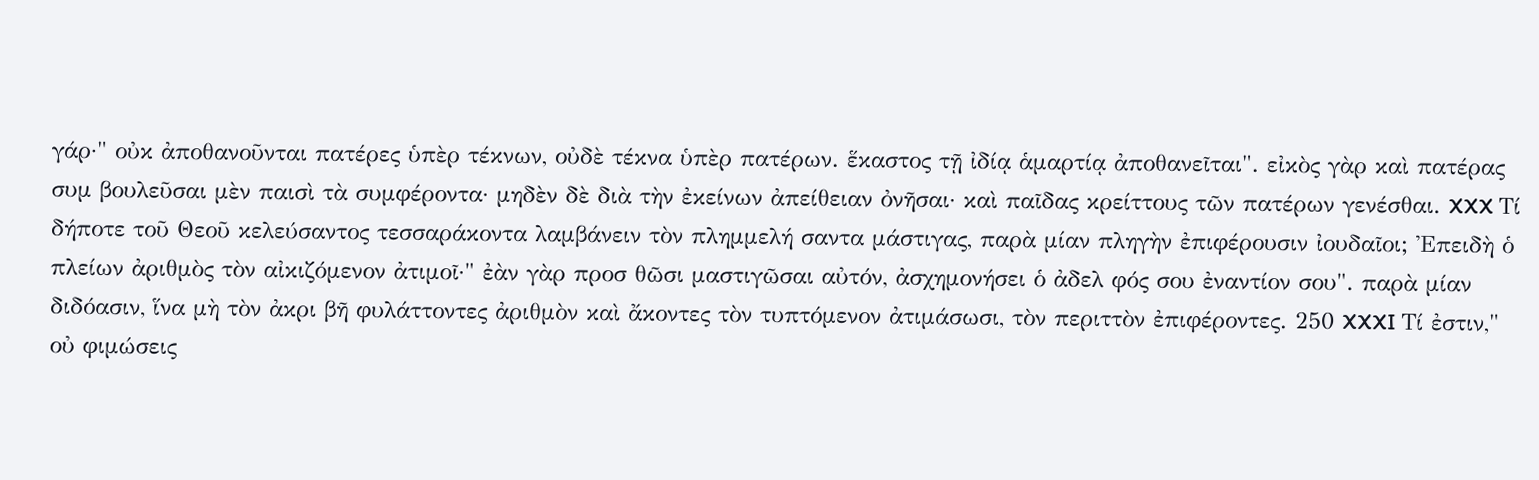γάρ·" οὐκ ἀποθανοῦνται πατέρες ὑπὲρ τέκνων, οὐδὲ τέκνα ὑπὲρ πατέρων. ἕκαστος τῇ ἰδίᾳ ἁμαρτίᾳ ἀποθανεῖται". εἰκὸς γὰρ καὶ πατέρας συμ βουλεῦσαι μὲν παισὶ τὰ συμφέροντα· μηδὲν δὲ διὰ τὴν ἐκείνων ἀπείθειαν ὀνῆσαι· καὶ παῖδας κρείττους τῶν πατέρων γενέσθαι. XXX Τί δήποτε τοῦ Θεοῦ κελεύσαντος τεσσαράκοντα λαμβάνειν τὸν πλημμελή σαντα μάστιγας, παρὰ μίαν πληγὴν ἐπιφέρουσιν ἰουδαῖοι; Ἐπειδὴ ὁ πλείων ἀριθμὸς τὸν αἰκιζόμενον ἀτιμοῖ·" ἐὰν γὰρ προσ θῶσι μαστιγῶσαι αὐτόν, ἀσχημονήσει ὁ ἀδελ φός σου ἐναντίον σου". παρὰ μίαν διδόασιν, ἵνα μὴ τὸν ἀκρι βῆ φυλάττοντες ἀριθμὸν καὶ ἄκοντες τὸν τυπτόμενον ἀτιμάσωσι, τὸν περιττὸν ἐπιφέροντες. 250 XXXI Τί ἐστιν," οὐ φιμώσεις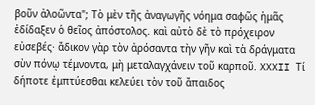βοῦν ἀλοῶντα"; Τὸ μὲν τῆς ἀναγωγῆς νόημα σαφῶς ἡμᾶς ἐδίδαξεν ὁ θεῖος ἀπόστολος. καὶ αὐτὸ δὲ τὸ πρόχειρον εὐσεβές· ἄδικον γὰρ τὸν ἀρόσαντα τὴν γῆν καὶ τὰ δράγματα σὺν πόνῳ τέμνοντα, μὴ μεταλαγχάνειν τοῦ καρποῦ. XXXII Τί δήποτε ἐμπτύεσθαι κελεύει τὸν τοῦ ἄπαιδος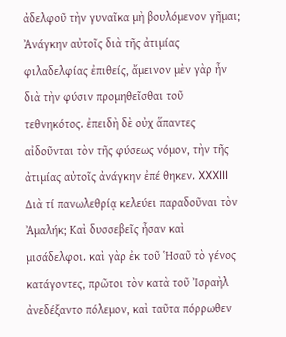ἀδελφοῦ τὴν γυναῖκα μὴ βουλόμενον γῆμαι; Ἀνάγκην αὐτοῖς διὰ τῆς ἀτιμίας φιλαδελφίας ἐπιθείς, ἄμεινον μὲν γὰρ ἦν διὰ τὴν φύσιν προμηθεῖσθαι τοῦ τεθνηκότος. ἐπειδὴ δὲ οὐχ ἅπαντες αἰδοῦνται τὸν τῆς φύσεως νόμον, τὴν τῆς ἀτιμίας αὐτοῖς ἀνάγκην ἐπέ θηκεν. XXXIII Διὰ τί πανωλεθρίᾳ κελεύει παραδοῦναι τὸν Ἀμαλήκ; Καὶ δυσσεβεῖς ἦσαν καὶ μισάδελφοι. καὶ γὰρ ἐκ τοῦ Ἡσαῦ τὸ γένος κατάγοντες, πρῶτοι τὸν κατὰ τοῦ Ἰσραὴλ ἀνεδέξαντο πόλεμον, καὶ ταῦτα πόρρωθεν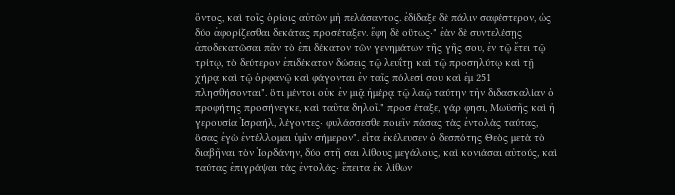ὄντος, καὶ τοῖς ὁρίοις αὐτῶν μὴ πελάσαντος. ἐδίδαξε δὲ πάλιν σαφέστερον, ὡς δύο ἀφορίζεσθαι δεκάτας προσέταξεν. ἔφη δὲ οὕτως·" ἐὰν δὲ συντελέσῃς ἀποδεκατῶσαι πᾶν τὸ ἐπι δέκατον τῶν γενημάτων τῆς γῆς σου, ἐν τῷ ἔτει τῷ τρίτῳ, τὸ δεύτερον ἐπιδέκατον δώσεις τῷ λευΐτῃ καὶ τῷ προσηλύτῳ καὶ τῇ χήρᾳ καὶ τῷ ὀρφανῷ καὶ φάγονται ἐν ταῖς πόλεσί σου καὶ ἐμ 251 πλησθήσονται". ὅτι μέντοι οὐκ ἐν μιᾷ ἡμέρᾳ τῷ λαῷ ταύτην τὴν διδασκαλίαν ὁ προφήτης προσήνεγκε, καὶ ταῦτα δηλοῖ." προσ έταξε, γάρ φησι, Μωϋσῆς καὶ ἡ γερουσία Ἰσραήλ, λέγοντες· φυλάσσεσθε ποιεῖν πάσας τὰς ἐντολὰς ταύτας, ὅσας ἐγὼ ἐντέλλομαι ὑμῖν σήμερον". εἶτα ἐκέλευσεν ὁ δεσπότης Θεὸς μετὰ τὸ διαβῆναι τὸν Ἰορδάνην, δύο στῆ σαι λίθους μεγάλους, καὶ κονιάσαι αὐτούς, καὶ ταύτας ἐπιγράψαι τὰς ἐντολάς· ἔπειτα ἐκ λίθων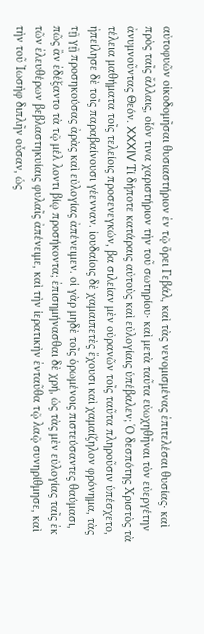αὐτοφυῶν οἰκοδομῆσαι θυσιαστήριον ἐν τῷ ὄρει Γεβάλ, καὶ τὰς νενομισμένας ἐπιτελέσαι θυσίας· καὶ πρὸς ταῖς ἄλλαις, οἷόν τινα χαριστήριον τὴν τοῦ σωτηρίου· καὶ μετὰ ταῦτα εὐωχηθῆναι τὸν εὐεργέτην ἀνυμνοῦντας Θεόν. XXXIV Τί δήποτε κατάραις αὐτοὺς καὶ εὐλογίαις ὑπέβαλεν; Ὁ δεσπότης Χριστὸς τὰ τέλεια μαθήματα τοῖς τελείοις προσενεγκών, βα σιλείαν μὲν οὐρανῶν τοῖς ταῦτα πληροῦσιν ὑπέσχετο, ἠπείλησε δὲ τοῖς παραβαίνουσι γέενναν. ἰουδαίοις δὲ χαμαιπετὲς ἔχουσι καὶ χαμαίζηλον φρόνημα, τὰς τῇ γῇ προσηκούσας ἀρὰς καὶ εὐλογίας ἀπένειμεν. οἱ γὰρ μηδὲ τοῖς ὁρωμένοις πιστεύσαντες θαύμασι, πῶς ἂν ἐδέξαντο τὰ τῷ μέλ λοντι βίῳ προσήκοντα; ἐπισημήνασθαι δὲ χρή, ὡς τὰς μὲν εὐλογίας ταῖς ἐκ τῶν ἐλευθέρων βεβλαστηκυίαις φυλαῖς ἀπένειμε, καὶ τὴν ἱερατικὴν ἐνταῦθα τῷ λαῷ συνηρίθμησε, καὶ τὴν τοῦ Ἰωσὴφ διπλῆν οὖσαν, ὡς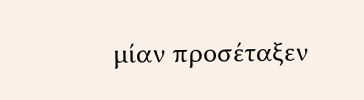μίαν προσέταξεν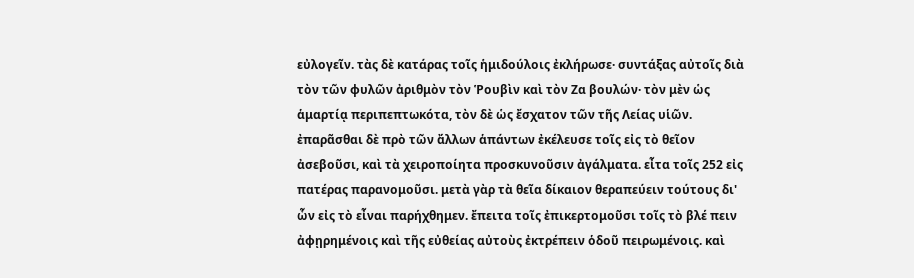εὐλογεῖν. τὰς δὲ κατάρας τοῖς ἡμιδούλοις ἐκλήρωσε· συντάξας αὐτοῖς διὰ τὸν τῶν φυλῶν ἀριθμὸν τὸν Ῥουβὶν καὶ τὸν Ζα βουλών· τὸν μὲν ὡς ἁμαρτίᾳ περιπεπτωκότα, τὸν δὲ ὡς ἔσχατον τῶν τῆς Λείας υἱῶν. ἐπαρᾶσθαι δὲ πρὸ τῶν ἄλλων ἁπάντων ἐκέλευσε τοῖς εἰς τὸ θεῖον ἀσεβοῦσι, καὶ τὰ χειροποίητα προσκυνοῦσιν ἀγάλματα. εἶτα τοῖς 252 εἰς πατέρας παρανομοῦσι. μετὰ γὰρ τὰ θεῖα δίκαιον θεραπεύειν τούτους δι' ὧν εἰς τὸ εἶναι παρήχθημεν. ἔπειτα τοῖς ἐπικερτομοῦσι τοῖς τὸ βλέ πειν ἀφῃρημένοις καὶ τῆς εὐθείας αὐτοὺς ἐκτρέπειν ὁδοῦ πειρωμένοις. καὶ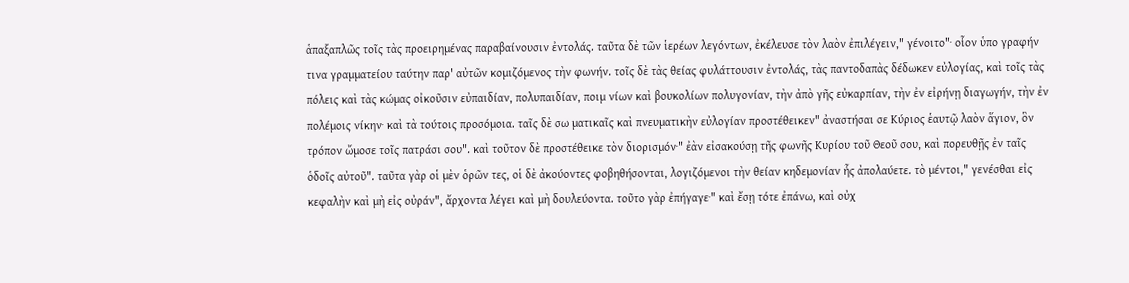ἁπαξαπλῶς τοῖς τὰς προειρημένας παραβαίνουσιν ἐντολάς. ταῦτα δὲ τῶν ἱερέων λεγόντων, ἐκέλευσε τὸν λαὸν ἐπιλέγειν," γένοιτο"· οἷον ὑπο γραφήν τινα γραμματείου ταύτην παρ' αὐτῶν κομιζόμενος τὴν φωνήν. τοῖς δὲ τὰς θείας φυλάττουσιν ἐντολάς, τὰς παντοδαπὰς δέδωκεν εὐλογίας, καὶ τοῖς τὰς πόλεις καὶ τὰς κώμας οἰκοῦσιν εὐπαιδίαν, πολυπαιδίαν, ποιμ νίων καὶ βουκολίων πολυγονίαν, τὴν ἀπὸ γῆς εὐκαρπίαν, τὴν ἐν εἰρήνῃ διαγωγήν, τὴν ἐν πολέμοις νίκην· καὶ τὰ τούτοις προσόμοια. ταῖς δὲ σω ματικαῖς καὶ πνευματικὴν εὐλογίαν προστέθεικεν" ἀναστήσαι σε Κύριος ἑαυτῷ λαὸν ἅγιον, ὃν τρόπον ὤμοσε τοῖς πατράσι σου". καὶ τοῦτον δὲ προστέθεικε τὸν διορισμόν·" ἐὰν εἰσακούσῃ τῆς φωνῆς Κυρίου τοῦ Θεοῦ σου, καὶ πορευθῇς ἐν ταῖς ὁδοῖς αὐτοῦ". ταῦτα γὰρ οἱ μὲν ὁρῶν τες, οἱ δὲ ἀκούοντες φοβηθήσονται, λογιζόμενοι τὴν θείαν κηδεμονίαν ἧς ἀπολαύετε. τὸ μέντοι," γενέσθαι εἰς κεφαλὴν καὶ μὴ εἰς οὐράν", ἄρχοντα λέγει καὶ μὴ δουλεύοντα. τοῦτο γὰρ ἐπήγαγε·" καὶ ἔσῃ τότε ἐπάνω, καὶ οὐχ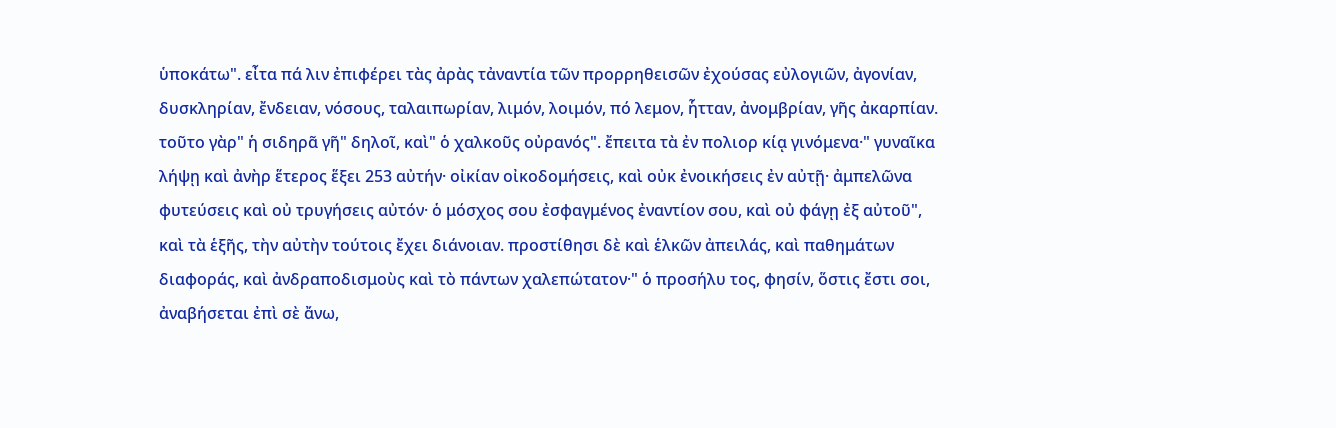ὑποκάτω". εἶτα πά λιν ἐπιφέρει τὰς ἀρὰς τἀναντία τῶν προρρηθεισῶν ἐχούσας εὐλογιῶν, ἀγονίαν, δυσκληρίαν, ἔνδειαν, νόσους, ταλαιπωρίαν, λιμόν, λοιμόν, πό λεμον, ἧτταν, ἀνομβρίαν, γῆς ἀκαρπίαν. τοῦτο γὰρ" ἡ σιδηρᾶ γῆ" δηλοῖ, καὶ" ὁ χαλκοῦς οὐρανός". ἔπειτα τὰ ἐν πολιορ κίᾳ γινόμενα·" γυναῖκα λήψῃ καὶ ἀνὴρ ἕτερος ἕξει 253 αὐτήν· οἰκίαν οἰκοδομήσεις, καὶ οὐκ ἐνοικήσεις ἐν αὐτῇ· ἀμπελῶνα φυτεύσεις καὶ οὐ τρυγήσεις αὐτόν· ὁ μόσχος σου ἐσφαγμένος ἐναντίον σου, καὶ οὐ φάγῃ ἐξ αὐτοῦ", καὶ τὰ ἑξῆς, τὴν αὐτὴν τούτοις ἔχει διάνοιαν. προστίθησι δὲ καὶ ἑλκῶν ἀπειλάς, καὶ παθημάτων διαφοράς, καὶ ἀνδραποδισμοὺς καὶ τὸ πάντων χαλεπώτατον·" ὁ προσήλυ τος, φησίν, ὅστις ἔστι σοι, ἀναβήσεται ἐπὶ σὲ ἄνω,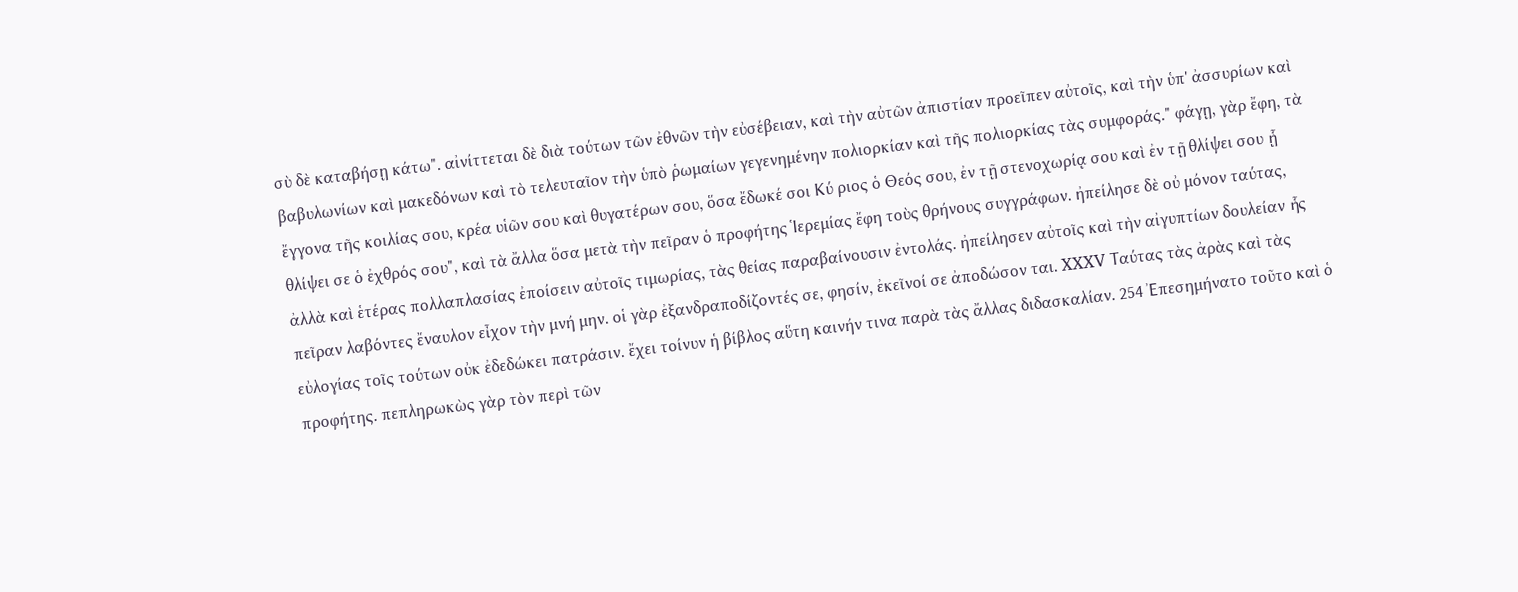σὺ δὲ καταβήσῃ κάτω". αἰνίττεται δὲ διὰ τούτων τῶν ἐθνῶν τὴν εὐσέβειαν, καὶ τὴν αὐτῶν ἀπιστίαν προεῖπεν αὐτοῖς, καὶ τὴν ὑπ' ἀσσυρίων καὶ βαβυλωνίων καὶ μακεδόνων καὶ τὸ τελευταῖον τὴν ὑπὸ ῥωμαίων γεγενημένην πολιορκίαν καὶ τῆς πολιορκίας τὰς συμφοράς." φάγῃ, γὰρ ἔφη, τὰ ἔγγονα τῆς κοιλίας σου, κρέα υἱῶν σου καὶ θυγατέρων σου, ὅσα ἔδωκέ σοι Κύ ριος ὁ Θεός σου, ἐν τῇ στενοχωρίᾳ σου καὶ ἐν τῇ θλίψει σου ᾗ θλίψει σε ὁ ἐχθρός σου", καὶ τὰ ἄλλα ὅσα μετὰ τὴν πεῖραν ὁ προφήτης Ἱερεμίας ἔφη τοὺς θρήνους συγγράφων. ἠπείλησε δὲ οὐ μόνον ταύτας, ἀλλὰ καὶ ἑτέρας πολλαπλασίας ἐποίσειν αὐτοῖς τιμωρίας, τὰς θείας παραβαίνουσιν ἐντολάς. ἠπείλησεν αὐτοῖς καὶ τὴν αἰγυπτίων δουλείαν ἧς πεῖραν λαβόντες ἔναυλον εἶχον τὴν μνή μην. οἱ γὰρ ἐξανδραποδίζοντές σε, φησίν, ἐκεῖνοί σε ἀποδώσον ται. XXXV Ταύτας τὰς ἀρὰς καὶ τὰς εὐλογίας τοῖς τούτων οὐκ ἐδεδώκει πατράσιν. ἔχει τοίνυν ἡ βίβλος αὕτη καινήν τινα παρὰ τὰς ἄλλας διδασκαλίαν. 254 Ἐπεσημήνατο τοῦτο καὶ ὁ προφήτης. πεπληρωκὼς γὰρ τὸν περὶ τῶν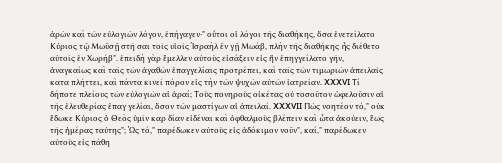ἀρῶν καὶ τῶν εὐλογιῶν λόγον, ἐπήγαγεν·" οὗτοι οἱ λόγοι τῆς διαθήκης, ὅσα ἐνετείλατο Κύριος τῷ Μωϋσῇ στῆ σαι τοῖς υἱοῖς Ἰσραὴλ ἐν γῇ Μωάβ, πλὴν τῆς διαθήκης ἧς διέθετο αὐτοῖς ἐν Χωρήβ". ἐπειδὴ γὰρ ἔμελλεν αὐτοὺς εἰσάξειν εἰς ἣν ἐπηγγείλατο γῆν, ἀναγκαίως καὶ ταῖς τῶν ἀγαθῶν ἐπαγγελίαις προτρέπει, καὶ ταῖς τῶν τιμωριῶν ἀπειλαῖς κατα πλήττει, καὶ πάντα κινεῖ πόρον εἰς τὴν τῶν ψυχῶν αὐτῶν ἰατρείαν. XXXVI Τί δήποτε πλείους τῶν εὐλογιῶν αἱ ἀραί; Τοὺς πονηροὺς οἰκέτας οὐ τοσοῦτον ὠφελοῦσιν αἱ τῆς ἐλευθερίας ἐπαγ γελίαι, ὅσον τῶν μαστίγων αἱ ἀπειλαί. XXXVII Πῶς νοητέον τό," οὐκ ἔδωκε Κύριος ὁ Θεὸς ὑμῖν καρ δίαν εἰδέναι καὶ ὀφθαλμοὺς βλέπειν καὶ ὦτα ἀκούειν, ἕως τῆς ἡμέρας ταύτης"; Ὡς τό," παρέδωκεν αὐτοὺς εἰς ἀδόκιμον νοῦν", καί," παρέδωκεν αὐτοὺς εἰς πάθη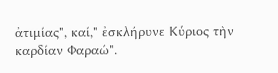ἀτιμίας", καί," ἐσκλήρυνε Κύριος τὴν καρδίαν Φαραώ".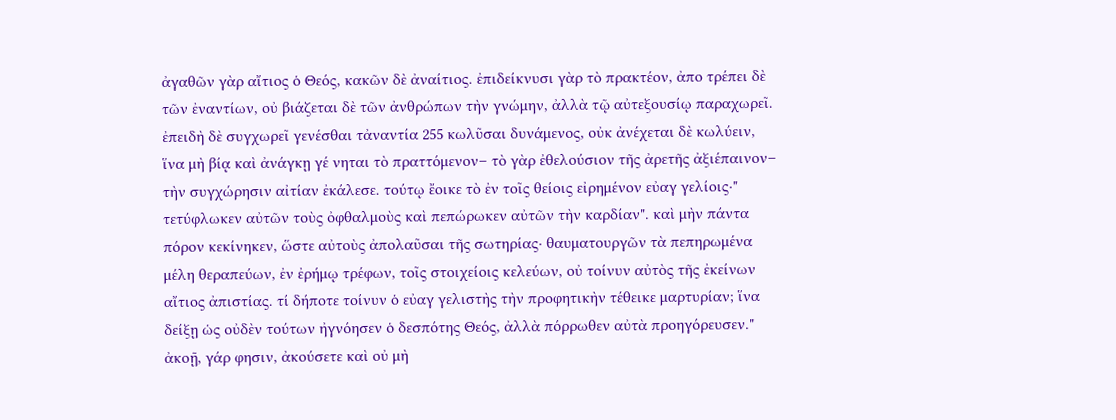ἀγαθῶν γὰρ αἴτιος ὁ Θεός, κακῶν δὲ ἀναίτιος. ἐπιδείκνυσι γὰρ τὸ πρακτέον, ἀπο τρέπει δὲ τῶν ἐναντίων, οὐ βιάζεται δὲ τῶν ἀνθρώπων τὴν γνώμην, ἀλλὰ τῷ αὐτεξουσίῳ παραχωρεῖ. ἐπειδὴ δὲ συγχωρεῖ γενέσθαι τἀναντία 255 κωλῦσαι δυνάμενος, οὐκ ἀνέχεται δὲ κωλύειν, ἵνα μὴ βίᾳ καὶ ἀνάγκῃ γέ νηται τὸ πραττόμενον– τὸ γὰρ ἐθελούσιον τῆς ἀρετῆς ἀξιέπαινον– τὴν συγχώρησιν αἰτίαν ἐκάλεσε. τούτῳ ἔοικε τὸ ἐν τοῖς θείοις εἰρημένον εὐαγ γελίοις·" τετύφλωκεν αὐτῶν τοὺς ὀφθαλμοὺς καὶ πεπώρωκεν αὐτῶν τὴν καρδίαν". καὶ μὴν πάντα πόρον κεκίνηκεν, ὥστε αὐτοὺς ἀπολαῦσαι τῆς σωτηρίας· θαυματουργῶν τὰ πεπηρωμένα μέλη θεραπεύων, ἐν ἐρήμῳ τρέφων, τοῖς στοιχείοις κελεύων, οὐ τοίνυν αὐτὸς τῆς ἐκείνων αἴτιος ἀπιστίας. τί δήποτε τοίνυν ὁ εὐαγ γελιστὴς τὴν προφητικὴν τέθεικε μαρτυρίαν; ἵνα δείξῃ ὡς οὐδὲν τούτων ἠγνόησεν ὁ δεσπότης Θεός, ἀλλὰ πόρρωθεν αὐτὰ προηγόρευσεν." ἀκοῇ, γάρ φησιν, ἀκούσετε καὶ οὐ μὴ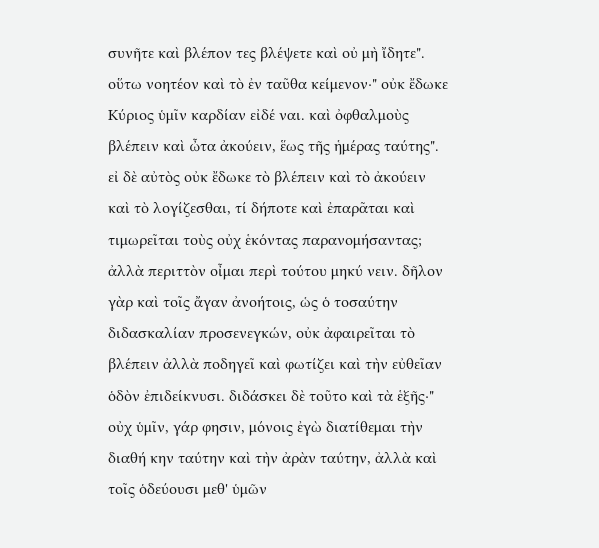συνῆτε καὶ βλέπον τες βλέψετε καὶ οὐ μὴ ἴδητε". οὕτω νοητέον καὶ τὸ ἐν ταῦθα κείμενον·" οὐκ ἔδωκε Κύριος ὑμῖν καρδίαν εἰδέ ναι. καὶ ὀφθαλμοὺς βλέπειν καὶ ὦτα ἀκούειν, ἕως τῆς ἡμέρας ταύτης". εἰ δὲ αὐτὸς οὐκ ἔδωκε τὸ βλέπειν καὶ τὸ ἀκούειν καὶ τὸ λογίζεσθαι, τί δήποτε καὶ ἐπαρᾶται καὶ τιμωρεῖται τοὺς οὐχ ἑκόντας παρανομήσαντας; ἀλλὰ περιττὸν οἶμαι περὶ τούτου μηκύ νειν. δῆλον γὰρ καὶ τοῖς ἄγαν ἀνοήτοις, ὡς ὁ τοσαύτην διδασκαλίαν προσενεγκών, οὐκ ἀφαιρεῖται τὸ βλέπειν ἀλλὰ ποδηγεῖ καὶ φωτίζει καὶ τὴν εὐθεῖαν ὁδὸν ἐπιδείκνυσι. διδάσκει δὲ τοῦτο καὶ τὰ ἑξῆς·" οὐχ ὑμῖν, γάρ φησιν, μόνοις ἐγὼ διατίθεμαι τὴν διαθή κην ταύτην καὶ τὴν ἀρὰν ταύτην, ἀλλὰ καὶ τοῖς ὁδεύουσι μεθ' ὑμῶν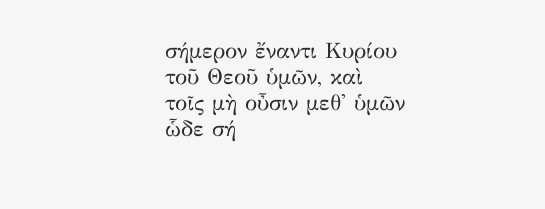σήμερον ἔναντι Κυρίου τοῦ Θεοῦ ὑμῶν, καὶ τοῖς μὴ οὖσιν μεθ' ὑμῶν ὧδε σή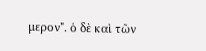μερον". ὁ δὲ καὶ τῶν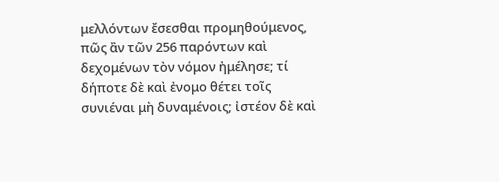μελλόντων ἔσεσθαι προμηθούμενος, πῶς ἂν τῶν 256 παρόντων καὶ δεχομένων τὸν νόμον ἠμέλησε; τί δήποτε δὲ καὶ ἐνομο θέτει τοῖς συνιέναι μὴ δυναμένοις; ἰστέον δὲ καὶ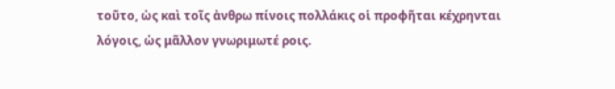τοῦτο, ὡς καὶ τοῖς ἀνθρω πίνοις πολλάκις οἱ προφῆται κέχρηνται λόγοις, ὡς μᾶλλον γνωριμωτέ ροις.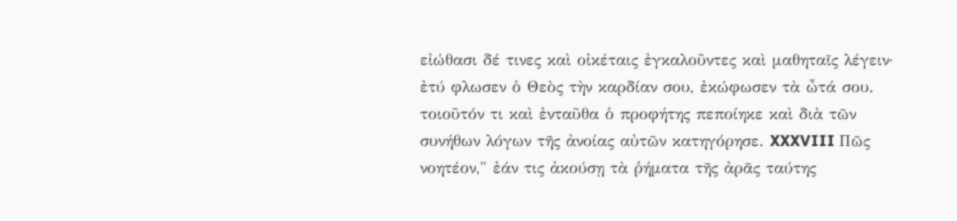εἰώθασι δέ τινες καὶ οἰκέταις ἐγκαλοῦντες καὶ μαθηταῖς λέγειν· ἐτύ φλωσεν ὁ Θεὸς τὴν καρδίαν σου, ἐκώφωσεν τὰ ὦτά σου. τοιοῦτόν τι καὶ ἐνταῦθα ὁ προφήτης πεποίηκε καὶ διὰ τῶν συνήθων λόγων τῆς ἀνοίας αὐτῶν κατηγόρησε. XXXVIII Πῶς νοητέον," ἐάν τις ἀκούσῃ τὰ ῥήματα τῆς ἀρᾶς ταύτης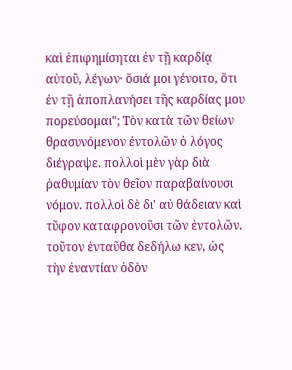καὶ ἐπιφημίσηται ἐν τῇ καρδίᾳ αὐτοῦ, λέγων· ὅσιά μοι γένοιτο, ὅτι ἐν τῇ ἀποπλανήσει τῆς καρδίας μου πορεύσομαι"; Τὸν κατὰ τῶν θείων θρασυνόμενον ἐντολῶν ὁ λόγος διέγραψε. πολλοὶ μὲν γὰρ διὰ ῥαθυμίαν τὸν θεῖον παραβαίνουσι νόμον. πολλοὶ δὲ δι' αὐ θάδειαν καὶ τῦφον καταφρονοῦσι τῶν ἐντολῶν. τοῦτον ἐνταῦθα δεδήλω κεν, ὡς τὴν ἐναντίαν ὁδὸν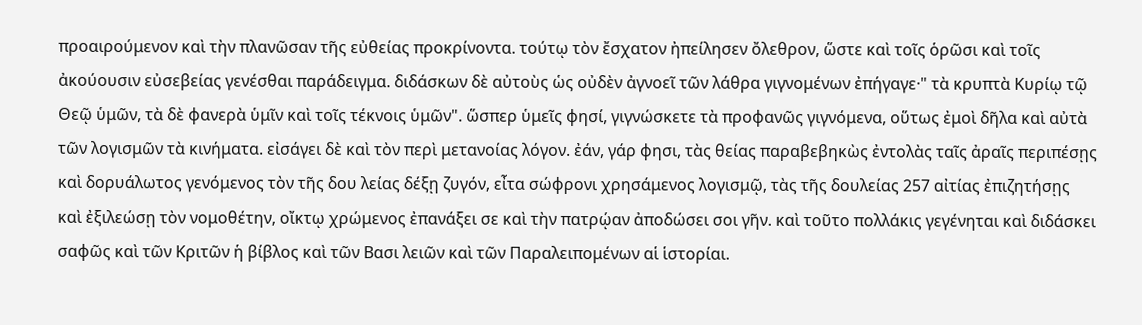προαιρούμενον καὶ τὴν πλανῶσαν τῆς εὐθείας προκρίνοντα. τούτῳ τὸν ἔσχατον ἠπείλησεν ὄλεθρον, ὥστε καὶ τοῖς ὁρῶσι καὶ τοῖς ἀκούουσιν εὐσεβείας γενέσθαι παράδειγμα. διδάσκων δὲ αὐτοὺς ὡς οὐδὲν ἀγνοεῖ τῶν λάθρα γιγνομένων ἐπήγαγε·" τὰ κρυπτὰ Κυρίῳ τῷ Θεῷ ὑμῶν, τὰ δὲ φανερὰ ὑμῖν καὶ τοῖς τέκνοις ὑμῶν". ὥσπερ ὑμεῖς φησί, γιγνώσκετε τὰ προφανῶς γιγνόμενα, οὕτως ἐμοὶ δῆλα καὶ αὐτὰ τῶν λογισμῶν τὰ κινήματα. εἰσάγει δὲ καὶ τὸν περὶ μετανοίας λόγον. ἐάν, γάρ φησι, τὰς θείας παραβεβηκὼς ἐντολὰς ταῖς ἀραῖς περιπέσῃς καὶ δορυάλωτος γενόμενος τὸν τῆς δου λείας δέξῃ ζυγόν, εἶτα σώφρονι χρησάμενος λογισμῷ, τὰς τῆς δουλείας 257 αἰτίας ἐπιζητήσῃς καὶ ἐξιλεώσῃ τὸν νομοθέτην, οἴκτῳ χρώμενος ἐπανάξει σε καὶ τὴν πατρῴαν ἀποδώσει σοι γῆν. καὶ τοῦτο πολλάκις γεγένηται καὶ διδάσκει σαφῶς καὶ τῶν Κριτῶν ἡ βίβλος καὶ τῶν Βασι λειῶν καὶ τῶν Παραλειπομένων αἱ ἱστορίαι.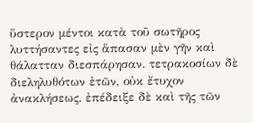ὕστερον μέντοι κατὰ τοῦ σωτῆρος λυττήσαντες εἰς ἅπασαν μὲν γῆν καὶ θάλατταν διεσπάρησαν. τετρακοσίων δὲ διεληλυθότων ἐτῶν, οὐκ ἔτυχον ἀνακλήσεως. ἐπέδειξε δὲ καὶ τῆς τῶν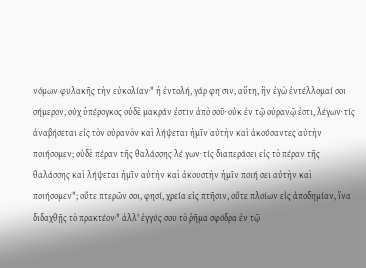νόμων φυλακῆς τὴν εὐκολίαν·" ἡ ἐντολή, γάρ φη σιν, αὕτη, ἣν ἐγὼ ἐντέλλομαί σοι σήμερον, οὐχ ὑπέρογκος οὐδὲ μακράν ἐστιν ἀπὸ σοῦ· οὐκ ἐν τῷ οὐρανῷ ἐστι, λέγων· τίς ἀναβήσεται εἰς τὸν οὐρανὸν καὶ λήψεται ἡμῖν αὐτὴν καὶ ἀκούσαντες αὐτὴν ποιήσομεν; οὐδὲ πέραν τῆς θαλάσσης λέ γων· τίς διαπεράσει εἰς τὸ πέραν τῆς θαλάσσης καὶ λήψεται ἡμῖν αὐτὴν καὶ ἀκουστὴν ἡμῖν ποιή σει αὐτὴν καὶ ποιήσομεν"; οὔτε πτερῶν σοι, φησί, χρεία εἰς πτῆσιν, οὔτε πλοίων εἰς ἀποδημίαν, ἵνα διδαχθῇς τὸ πρακτέον·" ἀλλ' ἐγγύς σου τὸ ῥῆμα σφόδρα ἐν τῷ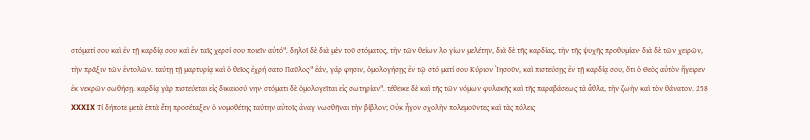στόματί σου καὶ ἐν τῇ καρδίᾳ σου καὶ ἐν ταῖς χερσί σου ποιεῖν αὐτό". δηλοῖ δὲ διὰ μὲν τοῦ στόματος, τὴν τῶν θείων λο γίων μελέτην, διὰ δὲ τῆς καρδίας, τὴν τῆς ψυχῆς προθυμίαν· διὰ δὲ τῶν χειρῶν, τὴν πρᾶξιν τῶν ἐντολῶν. ταύτῃ τῇ μαρτυρίᾳ καὶ ὁ θεῖος ἐχρή σατο Παῦλος·" ἐάν, γάρ φησιν, ὁμολογήσῃς ἐν τῷ στό ματί σου Κύριον Ἰησοῦν, καὶ πιστεύσῃς ἐν τῇ καρδίᾳ σου, ὅτι ὁ Θεὸς αὐτὸν ἤγειρεν ἐκ νεκρῶν σωθήσῃ. καρδίᾳ γὰρ πιστεύεται εἰς δικαιοσύ νην· στόματι δὲ ὁμολογεῖται εἰς σωτηρίαν". τέθεικε δὲ καὶ τῆς τῶν νόμων φυλακῆς καὶ τῆς παραβάσεως τὰ ἆθλα, τὴν ζωὴν καὶ τὸν θάνατον. 258 XXXIX Τί δήποτε μετὰ ἑπτὰ ἔτη προσέταξεν ὁ νομοθέτης ταύτην αὐτοῖς ἀναγ νωσθῆναι τὴν βίβλον; Οὐκ ἦγον σχολὴν πολεμοῦντες καὶ τὰς πόλεις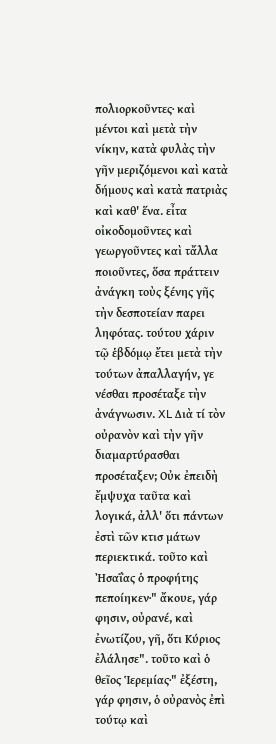πολιορκοῦντες· καὶ μέντοι καὶ μετὰ τὴν νίκην, κατὰ φυλὰς τὴν γῆν μεριζόμενοι καὶ κατὰ δήμους καὶ κατὰ πατριὰς καὶ καθ' ἕνα. εἶτα οἰκοδομοῦντες καὶ γεωργοῦντες καὶ τἄλλα ποιοῦντες, ὅσα πράττειν ἀνάγκη τοὺς ξένης γῆς τὴν δεσποτείαν παρει ληφότας. τούτου χάριν τῷ ἑβδόμῳ ἔτει μετὰ τὴν τούτων ἀπαλλαγήν, γε νέσθαι προσέταξε τὴν ἀνάγνωσιν. XL Διὰ τί τὸν οὐρανὸν καὶ τὴν γῆν διαμαρτύρασθαι προσέταξεν; Οὐκ ἐπειδὴ ἔμψυχα ταῦτα καὶ λογικά, ἀλλ' ὅτι πάντων ἐστὶ τῶν κτισ μάτων περιεκτικά. τοῦτο καὶ Ἠσαΐας ὁ προφήτης πεποίηκεν·" ἄκουε, γάρ φησιν, οὐρανέ, καὶ ἐνωτίζου, γῆ, ὅτι Κύριος ἐλάλησε". τοῦτο καὶ ὁ θεῖος Ἱερεμίας·" ἐξέστη, γάρ φησιν, ὁ οὐρανὸς ἐπὶ τούτῳ καὶ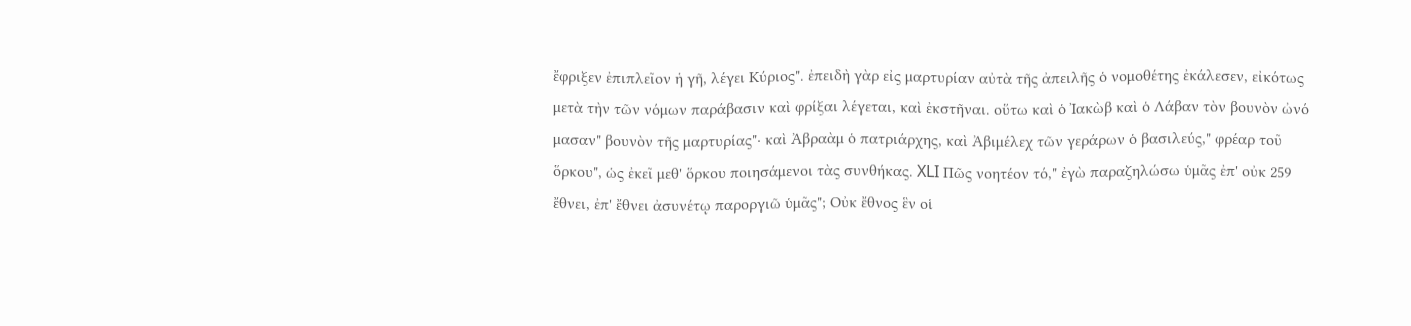ἔφριξεν ἐπιπλεῖον ἡ γῆ, λέγει Κύριος". ἐπειδὴ γὰρ εἰς μαρτυρίαν αὐτὰ τῆς ἀπειλῆς ὁ νομοθέτης ἐκάλεσεν, εἰκότως μετὰ τὴν τῶν νόμων παράβασιν καὶ φρίξαι λέγεται, καὶ ἐκστῆναι. οὕτω καὶ ὁ Ἰακὼβ καὶ ὁ Λάβαν τὸν βουνὸν ὠνό μασαν" βουνὸν τῆς μαρτυρίας"· καὶ Ἀβραὰμ ὁ πατριάρχης, καὶ Ἀβιμέλεχ τῶν γεράρων ὁ βασιλεύς," φρέαρ τοῦ ὅρκου", ὡς ἐκεῖ μεθ' ὅρκου ποιησάμενοι τὰς συνθήκας. XLI Πῶς νοητέον τό," ἐγὼ παραζηλώσω ὑμᾶς ἐπ' οὐκ 259 ἔθνει, ἐπ' ἔθνει ἀσυνέτῳ παροργιῶ ὑμᾶς"; Οὐκ ἔθνος ἓν οἱ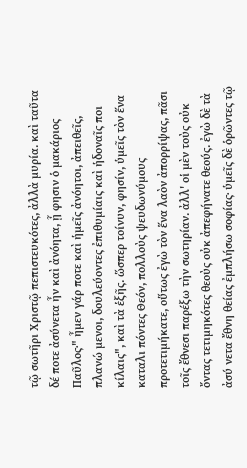τῷ σωτῆρι Χριστῷ πεπιστευκότες, ἀλλὰ μυρία. καὶ ταῦτα δέ ποτε ἀσύνετα ἦν καὶ ἀνόητα, ᾗ φησιν ὁ μακάριος Παῦλος·" ἦμεν γάρ ποτε καὶ ἡμεῖς ἀνόητοι, ἀπειθεῖς, πλανώ μενοι, δουλεύοντες ἐπιθυμίαις καὶ ἡδοναῖς ποι κίλαις", καὶ τὰ ἑξῆς. ὥσπερ τοίνυν, φησίν, ὑμεῖς τὸν ἕνα καταλι πόντες Θεόν, πολλοὺς ψευδωνύμους προτετιμήκατε, οὕτως ἐγὼ τὸν ἕνα λαὸν ἀπορρίψας, πᾶσι τοῖς ἔθνεσι παρέξω τὴν σωτηρίαν. ἀλλ' οἱ μὲν τοὺς οὐκ ὄντας τετιμηκότες θεοὺς οὐκ ἀπεφήνατε θεούς. ἐγὼ δὲ τὰ ἀσύ νετα ἔθνη θείας ἐμπλήσω σοφίας· ὑμεῖς δὲ ὁρῶντες τῷ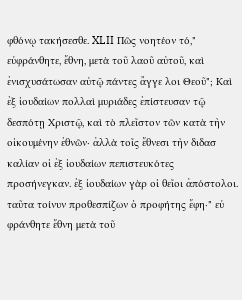φθόνῳ τακήσεσθε. XLII Πῶς νοητέον τό," εὐφράνθητε, ἔθνη, μετὰ τοῦ λαοῦ αὐτοῦ, καὶ ἐνισχυσάτωσαν αὐτῷ πάντες ἄγγε λοι Θεοῦ"; Καὶ ἐξ ἰουδαίων πολλαὶ μυριάδες ἐπίστευσαν τῷ δεσπότῃ Χριστῷ, καὶ τὸ πλεῖστον τῶν κατὰ τὴν οἰκουμένην ἐθνῶν· ἀλλὰ τοῖς ἔθνεσι τὴν διδασ καλίαν οἱ ἐξ ἰουδαίων πεπιστευκότες προσήνεγκαν. ἐξ ἰουδαίων γὰρ οἱ θεῖοι ἀπόστολοι. ταῦτα τοίνυν προθεσπίζων ὁ προφήτης ἔφη·" εὐ φράνθητε ἔθνη μετὰ τοῦ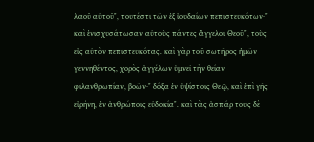λαοῦ αὐτοῦ", τουτέστι τῶν ἐξ ἰουδαίων πεπιστευκότων·" καὶ ἐνισχυσάτωσαν αὐτοὺς πάντες ἄγγελοι Θεοῦ", τοὺς εἰς αὐτὸν πεπιστευκότας. καὶ γὰρ τοῦ σωτῆρος ἡμῶν γεννηθέντος, χορὸς ἀγγέλων ὑμνεῖ τὴν θείαν φιλανθρωπίαν, βοῶν·" δόξα ἐν ὑψίστοις Θεῷ, καὶ ἐπὶ γῆς εἰρήνη, ἐν ἀνθρώποις εὐδοκία". καὶ τὰς ἀσπάρ τους δὲ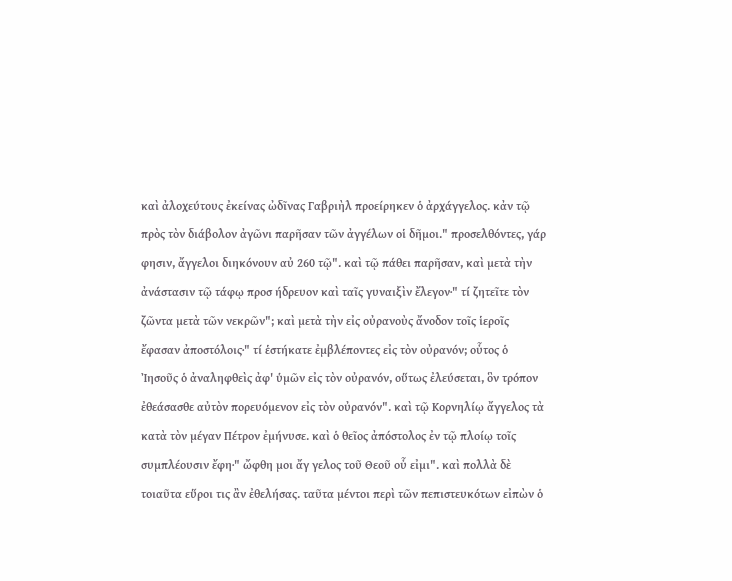καὶ ἀλοχεύτους ἐκείνας ὠδῖνας Γαβριὴλ προείρηκεν ὁ ἀρχάγγελος. κἀν τῷ πρὸς τὸν διάβολον ἀγῶνι παρῆσαν τῶν ἀγγέλων οἱ δῆμοι." προσελθόντες, γάρ φησιν, ἄγγελοι διηκόνουν αὐ 260 τῷ". καὶ τῷ πάθει παρῆσαν, καὶ μετὰ τὴν ἀνάστασιν τῷ τάφῳ προσ ήδρευον καὶ ταῖς γυναιξὶν ἔλεγον·" τί ζητεῖτε τὸν ζῶντα μετὰ τῶν νεκρῶν"; καὶ μετὰ τὴν εἰς οὐρανοὺς ἄνοδον τοῖς ἱεροῖς ἔφασαν ἀποστόλοις·" τί ἑστήκατε ἐμβλέποντες εἰς τὸν οὐρανόν; οὗτος ὁ Ἰησοῦς ὁ ἀναληφθεὶς ἀφ' ὑμῶν εἰς τὸν οὐρανόν, οὕτως ἐλεύσεται, ὃν τρόπον ἐθεάσασθε αὐτὸν πορευόμενον εἰς τὸν οὐρανόν". καὶ τῷ Κορνηλίῳ ἄγγελος τὰ κατὰ τὸν μέγαν Πέτρον ἐμήνυσε. καὶ ὁ θεῖος ἀπόστολος ἐν τῷ πλοίῳ τοῖς συμπλέουσιν ἔφη·" ὤφθη μοι ἄγ γελος τοῦ Θεοῦ οὗ εἰμι". καὶ πολλὰ δὲ τοιαῦτα εὕροι τις ἂν ἐθελήσας. ταῦτα μέντοι περὶ τῶν πεπιστευκότων εἰπὼν ὁ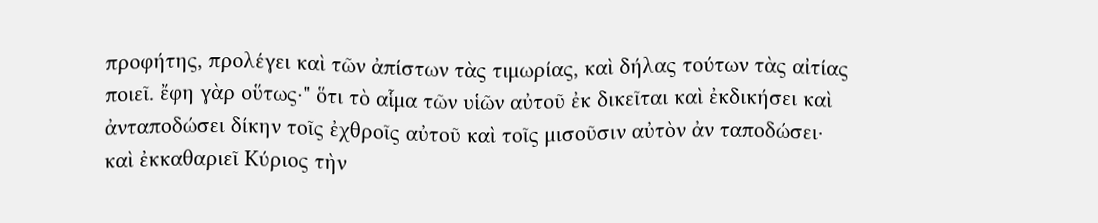προφήτης, προλέγει καὶ τῶν ἀπίστων τὰς τιμωρίας, καὶ δήλας τούτων τὰς αἰτίας ποιεῖ. ἔφη γὰρ οὕτως·" ὅτι τὸ αἷμα τῶν υἱῶν αὐτοῦ ἐκ δικεῖται καὶ ἐκδικήσει καὶ ἀνταποδώσει δίκην τοῖς ἐχθροῖς αὐτοῦ καὶ τοῖς μισοῦσιν αὐτὸν ἀν ταποδώσει· καὶ ἐκκαθαριεῖ Κύριος τὴν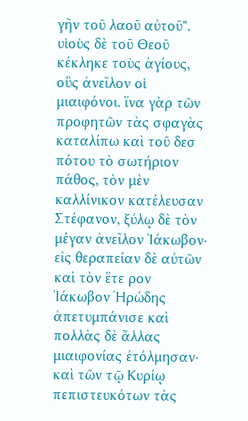γῆν τοῦ λαοῦ αὐτοῦ". υἱοὺς δὲ τοῦ Θεοῦ κέκληκε τοὺς ἁγίους, οὓς ἀνεῖλον οἱ μιαιφόνοι. ἵνα γὰρ τῶν προφητῶν τὰς σφαγὰς καταλίπω καὶ τοῦ δεσ πότου τὸ σωτήριον πάθος, τὸν μὲν καλλίνικον κατέλευσαν Στέφανον, ξύλῳ δὲ τὸν μέγαν ἀνεῖλον Ἰάκωβον· εἰς θεραπείαν δὲ αὐτῶν καὶ τὸν ἕτε ρον Ἰάκωβον Ἡρώδης ἀπετυμπάνισε καὶ πολλὰς δὲ ἄλλας μιαιφονίας ἐτόλμησαν· καὶ τῶν τῷ Κυρίῳ πεπιστευκότων τὰς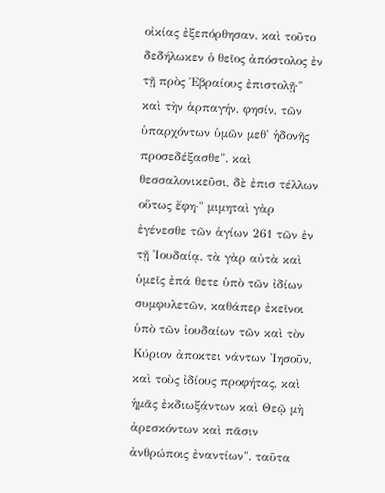οἰκίας ἐξεπόρθησαν. καὶ τοῦτο δεδήλωκεν ὁ θεῖος ἀπόστολος ἐν τῇ πρὸς Ἑβραίους ἐπιστολῇ·" καὶ τὴν ἁρπαγήν, φησίν, τῶν ὑπαρχόντων ὑμῶν μεθ' ἡδονῆς προσεδέξασθε". καὶ θεσσαλονικεῦσι, δὲ ἐπισ τέλλων οὕτως ἔφη·" μιμηταὶ γὰρ ἐγένεσθε τῶν ἁγίων 261 τῶν ἐν τῇ Ἰουδαίᾳ. τὰ γὰρ αὐτὰ καὶ ὑμεῖς ἐπά θετε ὑπὸ τῶν ἰδίων συμφυλετῶν, καθάπερ ἐκεῖνοι ὑπὸ τῶν ἰουδαίων τῶν καὶ τὸν Κύριον ἀποκτει νάντων Ἰησοῦν, καὶ τοὺς ἰδίους προφήτας, καὶ ἡμᾶς ἐκδιωξάντων καὶ Θεῷ μὴ ἀρεσκόντων καὶ πᾶσιν ἀνθρώποις ἐναντίων". ταῦτα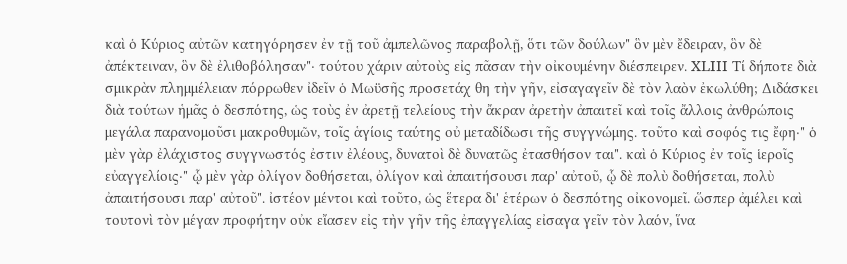καὶ ὁ Κύριος αὐτῶν κατηγόρησεν ἐν τῇ τοῦ ἀμπελῶνος παραβολῇ, ὅτι τῶν δούλων" ὃν μὲν ἔδειραν, ὃν δὲ ἀπέκτειναν, ὃν δὲ ἐλιθοβόλησαν"· τούτου χάριν αὐτοὺς εἰς πᾶσαν τὴν οἰκουμένην διέσπειρεν. XLIII Τί δήποτε διὰ σμικρὰν πλημμέλειαν πόρρωθεν ἰδεῖν ὁ Μωϋσῆς προσετάχ θη τὴν γῆν, εἰσαγαγεῖν δὲ τὸν λαὸν ἐκωλύθη; Διδάσκει διὰ τούτων ἡμᾶς ὁ δεσπότης, ὡς τοὺς ἐν ἀρετῇ τελείους τὴν ἄκραν ἀρετὴν ἀπαιτεῖ καὶ τοῖς ἄλλοις ἀνθρώποις μεγάλα παρανομοῦσι μακροθυμῶν, τοῖς ἁγίοις ταύτης οὐ μεταδίδωσι τῆς συγγνώμης. τοῦτο καὶ σοφός τις ἔφη·" ὁ μὲν γὰρ ἐλάχιστος συγγνωστός ἐστιν ἐλέους, δυνατοὶ δὲ δυνατῶς ἐτασθήσον ται". καὶ ὁ Κύριος ἐν τοῖς ἱεροῖς εὐαγγελίοις·" ᾧ μὲν γὰρ ὀλίγον δοθήσεται, ὀλίγον καὶ ἀπαιτήσουσι παρ' αὐτοῦ, ᾧ δὲ πολὺ δοθήσεται, πολὺ ἀπαιτήσουσι παρ' αὐτοῦ". ἰστέον μέντοι καὶ τοῦτο, ὡς ἕτερα δι' ἑτέρων ὁ δεσπότης οἰκονομεῖ. ὥσπερ ἀμέλει καὶ τουτονὶ τὸν μέγαν προφήτην οὐκ εἴασεν εἰς τὴν γῆν τῆς ἐπαγγελίας εἰσαγα γεῖν τὸν λαόν, ἵνα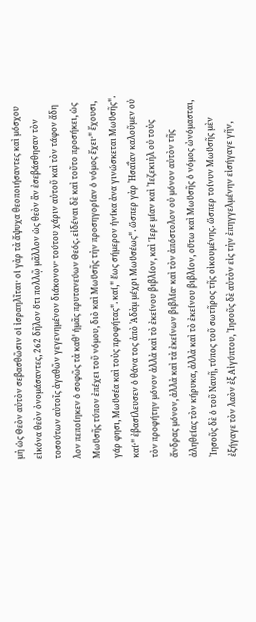μὴ ὡς Θεὸν αὐτὸν σεβασθῶσιν οἱ ἰσραηλῖται· οἱ γὰρ τὰ ἄψυχα θεοποιήσαντες καὶ μόσχου εἰκόνα θεὸν ὀνομάσαντες, 262 δῆλον ὅτι πολλῷ μᾶλλον ὡς θεὸν ἂν ἐσεβάσθησαν τὸν τοσούτων αὐτοῖς ἀγαθῶν γεγενημένον διάκονον· τούτου χάριν αὐτοῦ καὶ τὸν τάφον ἄδη λον πεποίηκεν ὁ σοφῶς τὰ καθ' ἡμᾶς πρυτανεύων Θεός. εἰδέναι δὲ καὶ τοῦτο προσήκει, ὡς Μωϋσῆς τύπον ἐπέχει τοῦ νόμου, διὸ καὶ Μωϋσῆς τὴν προσηγορίαν ὁ νόμος ἔχει·" ἔχουσι, γάρ φησι, Μωϋσέα καὶ τοὺς προφήτας". καί," ἕως σήμερον ἡνίκα ἀνα γινώσκεται Μωϋσῆς". καί·" ἐβασίλευσεν ὁ θάνα τος ἀπὸ Ἀδὰμ μέχρι Μωϋσέως". ὥσπερ γὰρ Ἠσαΐαν καλοῦμεν οὐ τὸν προφήτην μόνον ἀλλὰ καὶ τὸ ἐκείνου βιβλίον, καὶ Ἱερε μίαν καὶ Ἰεζεκιὴλ οὐ τοὺς ἄνδρας μόνον, ἀλλὰ καὶ τὰ ἐκείνων βιβλία· καὶ τὸν ἀπόστολον οὐ μόνον αὐτὸν τῆς ἀληθείας τὸν κήρυκα, ἀλλὰ καὶ τὸ ἐκείνου βιβλίον, οὕτω καὶ Μωϋσῆς ὁ νόμος ὠνόμασται, Ἰησοῦς δὲ ὁ τοῦ Ναυῆ, τύπος τοῦ σωτῆρος τῆς οἰκουμένης. ὥσπερ τοίνυν Μωϋσῆς μὲν ἐξήγαγε τὸν λαὸν ἐξ Αἰγύπτου, Ἰησοῦς δὲ αὐτὸν εἰς τὴν ἐπηγγελμένην εἰσήγαγε γῆν,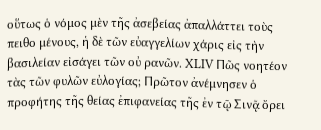οὕτως ὁ νόμος μὲν τῆς ἀσεβείας ἀπαλλάττει τοὺς πειθο μένους, ἡ δὲ τῶν εὐαγγελίων χάρις εἰς τὴν βασιλείαν εἰσάγει τῶν οὐ ρανῶν. XLIV Πῶς νοητέον τὰς τῶν φυλῶν εὐλογίας; Πρῶτον ἀνέμνησεν ὁ προφήτης τῆς θείας ἐπιφανείας τῆς ἐν τῷ Σινᾷ ὄρει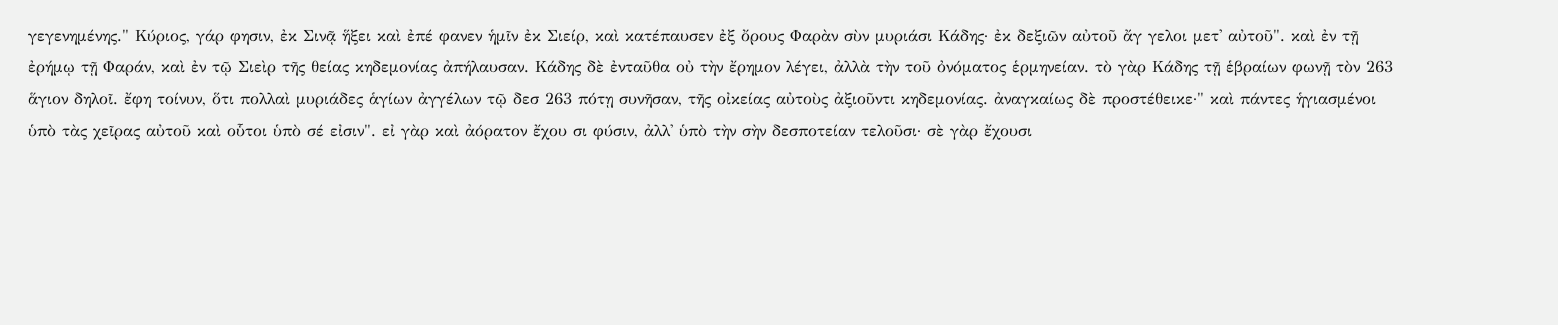γεγενημένης." Κύριος, γάρ φησιν, ἐκ Σινᾷ ἥξει καὶ ἐπέ φανεν ἡμῖν ἐκ Σιείρ, καὶ κατέπαυσεν ἐξ ὄρους Φαρὰν σὺν μυριάσι Κάδης· ἐκ δεξιῶν αὐτοῦ ἄγ γελοι μετ' αὐτοῦ". καὶ ἐν τῇ ἐρήμῳ τῇ Φαράν, καὶ ἐν τῷ Σιεὶρ τῆς θείας κηδεμονίας ἀπήλαυσαν. Κάδης δὲ ἐνταῦθα οὐ τὴν ἔρημον λέγει, ἀλλὰ τὴν τοῦ ὀνόματος ἑρμηνείαν. τὸ γὰρ Κάδης τῇ ἑβραίων φωνῇ τὸν 263 ἅγιον δηλοῖ. ἔφη τοίνυν, ὅτι πολλαὶ μυριάδες ἁγίων ἀγγέλων τῷ δεσ 263 πότῃ συνῆσαν, τῆς οἰκείας αὐτοὺς ἀξιοῦντι κηδεμονίας. ἀναγκαίως δὲ προστέθεικε·" καὶ πάντες ἡγιασμένοι ὑπὸ τὰς χεῖρας αὐτοῦ καὶ οὗτοι ὑπὸ σέ εἰσιν". εἰ γὰρ καὶ ἀόρατον ἔχου σι φύσιν, ἀλλ' ὑπὸ τὴν σὴν δεσποτείαν τελοῦσι· σὲ γὰρ ἔχουσι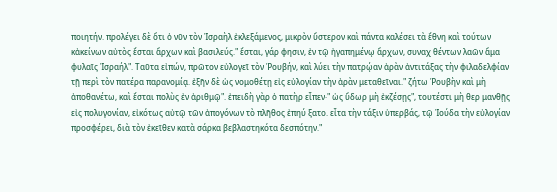ποιητήν. προλέγει δὲ ὅτι ὁ νῦν τὸν Ἰσραὴλ ἐκλεξάμενος, μικρὸν ὕστερον καὶ πάντα καλέσει τὰ ἔθνη καὶ τούτων κἀκείνων αὐτὸς ἔσται ἄρχων καὶ βασιλεύς." ἔσται, γάρ φησιν, ἐν τῷ ἠγαπημένῳ ἄρχων, συναχ θέντων λαῶν ἅμα φυλαῖς Ἰσραήλ". Ταῦτα εἰπών, πρῶτον εὐλογεῖ τὸν Ῥουβήν, καὶ λύει τὴν πατρῴαν ἀρὰν ἀντιτάξας τὴν φιλαδελφίαν τῇ περὶ τὸν πατέρα παρανομίᾳ. ἐξῆν δὲ ὡς νομοθέτῃ εἰς εὐλογίαν τὴν ἀρὰν μεταθεῖναι." ζήτω Ῥουβὴν καὶ μὴ ἀποθανέτω, καὶ ἔσται πολὺς ἐν ἀριθμῷ". ἐπειδὴ γὰρ ὁ πατὴρ εἶπεν·" ὡς ὕδωρ μὴ ἐκζέσῃς", τουτέστι μὴ θερ μανθῇς εἰς πολυγονίαν, εἰκότως αὐτῷ τῶν ἀπογόνων τὸ πλῆθος ἐπηύ ξατο. εἶτα τὴν τάξιν ὑπερβάς, τῷ Ἰούδα τὴν εὐλογίαν προσφέρει, διὰ τὸν ἐκεῖθεν κατὰ σάρκα βεβλαστηκότα δεσπότην."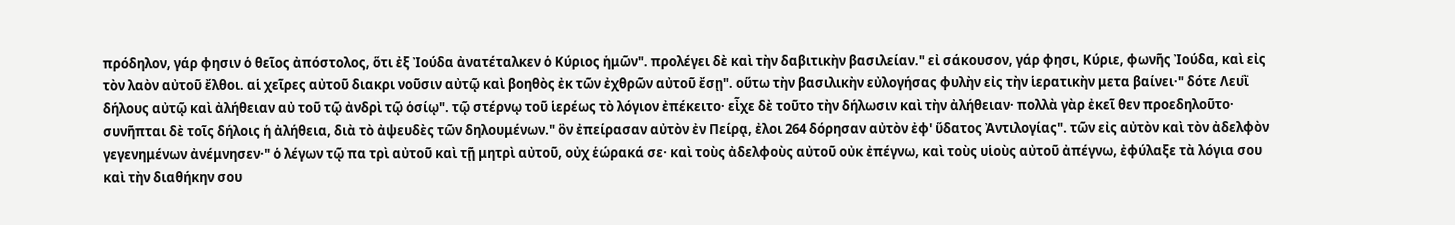πρόδηλον, γάρ φησιν ὁ θεῖος ἀπόστολος, ὅτι ἐξ Ἰούδα ἀνατέταλκεν ὁ Κύριος ἡμῶν". προλέγει δὲ καὶ τὴν δαβιτικὴν βασιλείαν." εἰ σάκουσον, γάρ φησι, Κύριε, φωνῆς Ἰούδα, καὶ εἰς τὸν λαὸν αὐτοῦ ἔλθοι. αἱ χεῖρες αὐτοῦ διακρι νοῦσιν αὐτῷ καὶ βοηθὸς ἐκ τῶν ἐχθρῶν αὐτοῦ ἔσῃ". οὕτω τὴν βασιλικὴν εὐλογήσας φυλὴν εἰς τὴν ἱερατικὴν μετα βαίνει·" δότε Λευῒ δήλους αὐτῷ καὶ ἀλήθειαν αὐ τοῦ τῷ ἀνδρὶ τῷ ὁσίῳ". τῷ στέρνῳ τοῦ ἱερέως τὸ λόγιον ἐπέκειτο· εἶχε δὲ τοῦτο τὴν δήλωσιν καὶ τὴν ἀλήθειαν· πολλὰ γὰρ ἐκεῖ θεν προεδηλοῦτο· συνῆπται δὲ τοῖς δήλοις ἡ ἀλήθεια, διὰ τὸ ἀψευδὲς τῶν δηλουμένων." ὃν ἐπείρασαν αὐτὸν ἐν Πείρᾳ, ἐλοι 264 δόρησαν αὐτὸν ἐφ' ὕδατος Ἀντιλογίας". τῶν εἰς αὐτὸν καὶ τὸν ἀδελφὸν γεγενημένων ἀνέμνησεν·" ὁ λέγων τῷ πα τρὶ αὐτοῦ καὶ τῇ μητρὶ αὐτοῦ, οὐχ ἑώρακά σε· καὶ τοὺς ἀδελφοὺς αὐτοῦ οὐκ ἐπέγνω, καὶ τοὺς υἱοὺς αὐτοῦ ἀπέγνω, ἐφύλαξε τὰ λόγια σου καὶ τὴν διαθήκην σου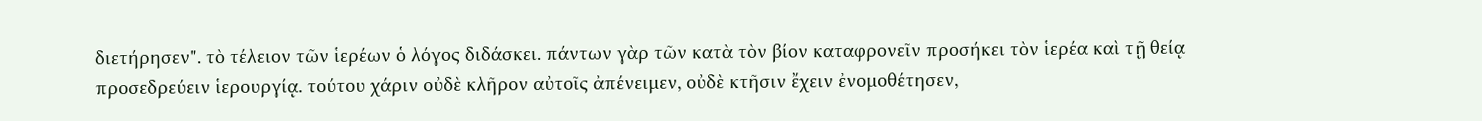διετήρησεν". τὸ τέλειον τῶν ἱερέων ὁ λόγος διδάσκει. πάντων γὰρ τῶν κατὰ τὸν βίον καταφρονεῖν προσήκει τὸν ἱερέα καὶ τῇ θείᾳ προσεδρεύειν ἱερουργίᾳ. τούτου χάριν οὐδὲ κλῆρον αὐτοῖς ἀπένειμεν, οὐδὲ κτῆσιν ἔχειν ἐνομοθέτησεν,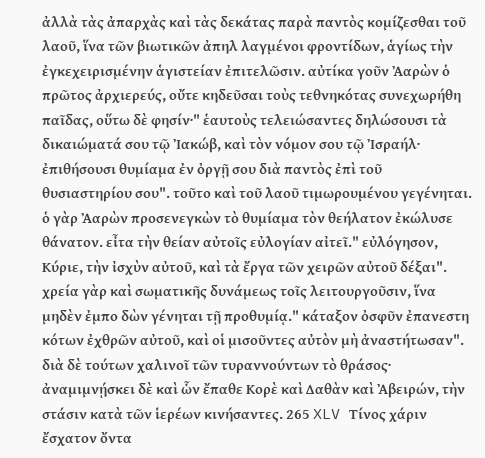ἀλλὰ τὰς ἀπαρχὰς καὶ τὰς δεκάτας παρὰ παντὸς κομίζεσθαι τοῦ λαοῦ, ἵνα τῶν βιωτικῶν ἀπηλ λαγμένοι φροντίδων, ἁγίως τὴν ἐγκεχειρισμένην ἁγιστείαν ἐπιτελῶσιν. αὐτίκα γοῦν Ἀαρὼν ὁ πρῶτος ἀρχιερεύς, οὔτε κηδεῦσαι τοὺς τεθνηκότας συνεχωρήθη παῖδας, οὕτω δὲ φησίν·" ἑαυτοὺς τελειώσαντες δηλώσουσι τὰ δικαιώματά σου τῷ Ἰακώβ, καὶ τὸν νόμον σου τῷ Ἰσραήλ· ἐπιθήσουσι θυμίαμα ἐν ὀργῇ σου διὰ παντὸς ἐπὶ τοῦ θυσιαστηρίου σου". τοῦτο καὶ τοῦ λαοῦ τιμωρουμένου γεγένηται. ὁ γὰρ Ἀαρὼν προσενεγκὼν τὸ θυμίαμα τὸν θεήλατον ἐκώλυσε θάνατον. εἶτα τὴν θείαν αὐτοῖς εὐλογίαν αἰτεῖ." εὐλόγησον, Κύριε, τὴν ἰσχὺν αὐτοῦ, καὶ τὰ ἔργα τῶν χειρῶν αὐτοῦ δέξαι". χρεία γὰρ καὶ σωματικῆς δυνάμεως τοῖς λειτουργοῦσιν, ἵνα μηδὲν ἐμπο δὼν γένηται τῇ προθυμίᾳ." κάταξον ὀσφῦν ἐπανεστη κότων ἐχθρῶν αὐτοῦ, καὶ οἱ μισοῦντες αὐτὸν μὴ ἀναστήτωσαν". διὰ δὲ τούτων χαλινοῖ τῶν τυραννούντων τὸ θράσος· ἀναμιμνῄσκει δὲ καὶ ὧν ἔπαθε Κορὲ καὶ Δαθὰν καὶ Ἀβειρών, τὴν στάσιν κατὰ τῶν ἱερέων κινήσαντες. 265 XLV Τίνος χάριν ἔσχατον ὄντα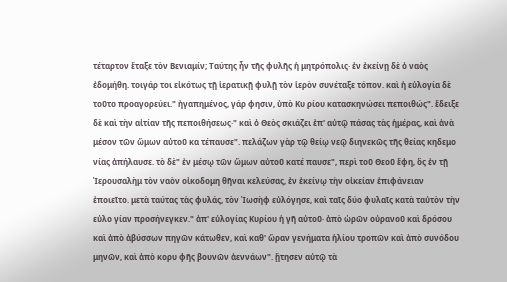τέταρτον ἔταξε τὸν Βενιαμίν; Ταύτης ἦν τῆς φυλῆς ἡ μητρόπολις· ἐν ἐκείνῃ δὲ ὁ ναὸς ἐδομήθη. τοιγάρ τοι εἰκότως τῇ ἱερατικῇ φυλῇ τὸν ἱερὸν συνέταξε τόπον. καὶ ἡ εὐλογία δὲ τοῦτο προαγορεύει." ἠγαπημένος, γάρ φησιν, ὑπὸ Κυ ρίου κατασκηνώσει πεποιθώς". ἔδειξε δὲ καὶ τὴν αἰτίαν τῆς πεποιθήσεως·" καὶ ὁ Θεὸς σκιάζει ἐπ' αὐτῷ πάσας τὰς ἡμέρας, καὶ ἀνὰ μέσον τῶν ὤμων αὐτοῦ κα τέπαυσε". πελάζων γὰρ τῷ θείῳ νεῷ διηνεκῶς τῆς θείας κηδεμο νίας ἀπήλαυσε. τὸ δὲ" ἐν μέσῳ τῶν ὤμων αὐτοῦ κατέ παυσε", περὶ τοῦ Θεοῦ ἔφη, ὃς ἐν τῇ Ἰερουσαλὴμ τὸν ναὸν οἰκοδομη θῆναι κελεύσας, ἐν ἐκείνῳ τὴν οἰκείαν ἐπιφάνειαν ἐποιεῖτο. μετὰ ταύτας τὰς φυλάς, τὸν Ἰωσὴφ εὐλόγησε, καὶ ταῖς δύο φυλαῖς κατὰ ταὐτὸν τὴν εὐλο γίαν προσήνεγκεν." ἀπ' εὐλογίας Κυρίου ἡ γῆ αὐτοῦ· ἀπὸ ὡρῶν οὐρανοῦ καὶ δρόσου καὶ ἀπὸ ἀβύσσων πηγῶν κάτωθεν, καὶ καθ' ὥραν γενήματα ἡλίου τροπῶν καὶ ἀπὸ συνόδου μηνῶν, καὶ ἀπὸ κορυ φῆς βουνῶν ἀεννάων". ᾔτησεν αὐτῷ τὰ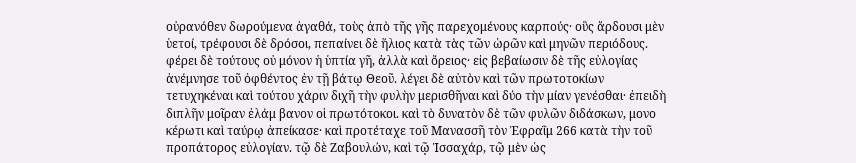οὐρανόθεν δωρούμενα ἀγαθά, τοὺς ἀπὸ τῆς γῆς παρεχομένους καρπούς· οὓς ἄρδουσι μὲν ὑετοί, τρέφουσι δὲ δρόσοι, πεπαίνει δὲ ἥλιος κατὰ τὰς τῶν ὡρῶν καὶ μηνῶν περιόδους. φέρει δὲ τούτους οὐ μόνον ἡ ὑπτία γῆ, ἀλλὰ καὶ ὄρειος· εἰς βεβαίωσιν δὲ τῆς εὐλογίας ἀνέμνησε τοῦ ὀφθέντος ἐν τῇ βάτῳ Θεοῦ. λέγει δὲ αὐτὸν καὶ τῶν πρωτοτοκίων τετυχηκέναι καὶ τούτου χάριν διχῆ τὴν φυλὴν μερισθῆναι καὶ δύο τὴν μίαν γενέσθαι· ἐπειδὴ διπλῆν μοῖραν ἐλάμ βανον οἱ πρωτότοκοι. καὶ τὸ δυνατὸν δὲ τῶν φυλῶν διδάσκων, μονο κέρωτι καὶ ταύρῳ ἀπείκασε· καὶ προτέταχε τοῦ Μανασσῆ τὸν Ἐφραῒμ 266 κατὰ τὴν τοῦ προπάτορος εὐλογίαν. τῷ δὲ Ζαβουλών, καὶ τῷ Ἰσσαχάρ, τῷ μὲν ὡς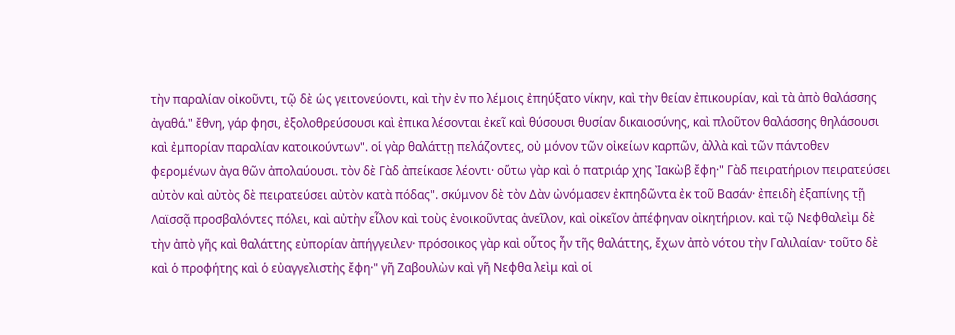τὴν παραλίαν οἰκοῦντι, τῷ δὲ ὡς γειτονεύοντι, καὶ τὴν ἐν πο λέμοις ἐπηύξατο νίκην, καὶ τὴν θείαν ἐπικουρίαν, καὶ τὰ ἀπὸ θαλάσσης ἀγαθά." ἔθνη, γάρ φησι, ἐξολοθρεύσουσι καὶ ἐπικα λέσονται ἐκεῖ καὶ θύσουσι θυσίαν δικαιοσύνης, καὶ πλοῦτον θαλάσσης θηλάσουσι καὶ ἐμπορίαν παραλίαν κατοικούντων". οἱ γὰρ θαλάττῃ πελάζοντες, οὐ μόνον τῶν οἰκείων καρπῶν, ἀλλὰ καὶ τῶν πάντοθεν φερομένων ἀγα θῶν ἀπολαύουσι. τὸν δὲ Γὰδ ἀπείκασε λέοντι· οὕτω γὰρ καὶ ὁ πατριάρ χης Ἰακὼβ ἔφη·" Γὰδ πειρατήριον πειρατεύσει αὐτὸν καὶ αὐτὸς δὲ πειρατεύσει αὐτὸν κατὰ πόδας". σκύμνον δὲ τὸν Δὰν ὠνόμασεν ἐκπηδῶντα ἐκ τοῦ Βασάν· ἐπειδὴ ἐξαπίνης τῇ Λαϊσσᾷ προσβαλόντες πόλει, καὶ αὐτὴν εἷλον καὶ τοὺς ἐνοικοῦντας ἀνεῖλον, καὶ οἰκεῖον ἀπέφηναν οἰκητήριον. καὶ τῷ Νεφθαλεὶμ δὲ τὴν ἀπὸ γῆς καὶ θαλάττης εὐπορίαν ἀπήγγειλεν· πρόσοικος γὰρ καὶ οὗτος ἦν τῆς θαλάττης, ἔχων ἀπὸ νότου τὴν Γαλιλαίαν· τοῦτο δὲ καὶ ὁ προφήτης καὶ ὁ εὐαγγελιστὴς ἔφη·" γῆ Ζαβουλὼν καὶ γῆ Νεφθα λεὶμ καὶ οἱ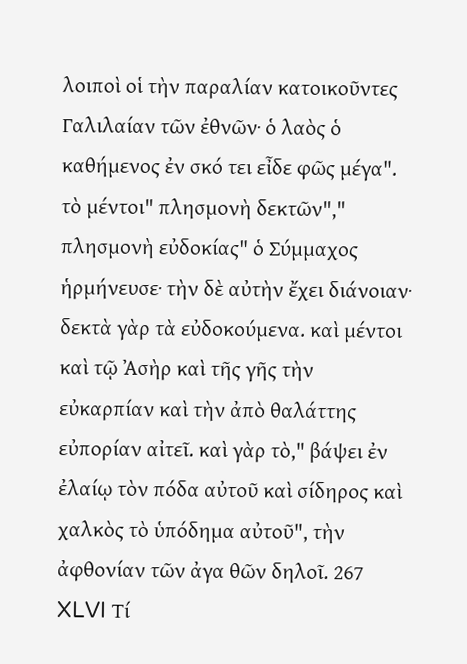λοιποὶ οἱ τὴν παραλίαν κατοικοῦντες Γαλιλαίαν τῶν ἐθνῶν· ὁ λαὸς ὁ καθήμενος ἐν σκό τει εἶδε φῶς μέγα". τὸ μέντοι" πλησμονὴ δεκτῶν"," πλησμονὴ εὐδοκίας" ὁ Σύμμαχος ἡρμήνευσε· τὴν δὲ αὐτὴν ἔχει διάνοιαν· δεκτὰ γὰρ τὰ εὐδοκούμενα. καὶ μέντοι καὶ τῷ Ἀσὴρ καὶ τῆς γῆς τὴν εὐκαρπίαν καὶ τὴν ἀπὸ θαλάττης εὐπορίαν αἰτεῖ. καὶ γὰρ τὸ," βάψει ἐν ἐλαίῳ τὸν πόδα αὐτοῦ καὶ σίδηρος καὶ χαλκὸς τὸ ὑπόδημα αὐτοῦ", τὴν ἀφθονίαν τῶν ἀγα θῶν δηλοῖ. 267 XLVI Τί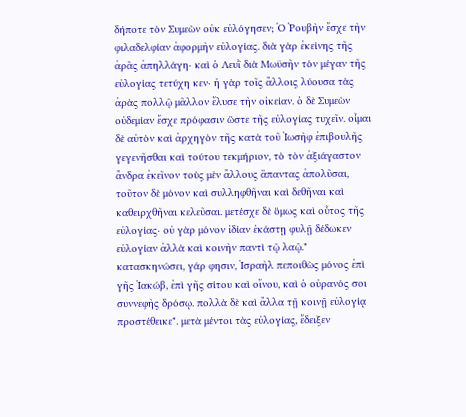δήποτε τὸν Συμεὼν οὐκ εὐλόγησεν; Ὁ Ῥουβὴν ἔσχε τὴν φιλαδελφίαν ἀφορμὴν εὐλογίας. διὰ γὰρ ἐκείνης τῆς ἀρᾶς ἀπηλλάγη· καὶ ὁ Λευῒ διὰ Μωϋσῆν τὸν μέγαν τῆς εὐλογίας τετύχη κεν· ἡ γὰρ τοῖς ἄλλοις λύουσα τὰς ἀρὰς πολλῷ μᾶλλον ἔλυσε τὴν οἰκείαν. ὁ δὲ Συμεὼν οὐδεμίαν ἔσχε πρόφασιν ὥστε τῆς εὐλογίας τυχεῖν. οἶμαι δὲ αὐτὸν καὶ ἀρχηγὸν τῆς κατὰ τοῦ Ἰωσὴφ ἐπιβουλῆς γεγενῆσθαι καὶ τούτου τεκμήριον, τὸ τὸν ἀξιάγαστον ἄνδρα ἐκεῖνον τοὺς μὲν ἄλλους ἅπαντας ἀπολῦσαι, τοῦτον δὲ μόνον καὶ συλληφθῆναι καὶ δεθῆναι καὶ καθειρχθῆναι κελεῦσαι. μετέσχε δὲ ὅμως καὶ οὗτος τῆς εὐλογίας· οὐ γὰρ μόνον ἰδίαν ἑκάστῃ φυλῇ δέδωκεν εὐλογίαν ἀλλὰ καὶ κοινὴν παντὶ τῷ λαῷ." κατασκηνώσει, γάρ φησιν, Ἰσραὴλ πεποιθὼς μόνος ἐπὶ γῆς Ἰακώβ, ἐπὶ γῆς σίτου καὶ οἴνου, καὶ ὁ οὐρανός σοι συννεφὴς δρόσῳ. πολλὰ δὲ καὶ ἄλλα τῇ κοινῇ εὐλογίᾳ προστέθεικε". μετὰ μέντοι τὰς εὐλογίας, ἔδειξεν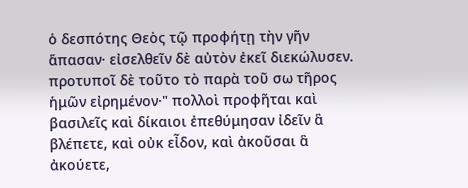ὁ δεσπότης Θεὸς τῷ προφήτῃ τὴν γῆν ἅπασαν· εἰσελθεῖν δὲ αὐτὸν ἐκεῖ διεκώλυσεν. προτυποῖ δὲ τοῦτο τὸ παρὰ τοῦ σω τῆρος ἡμῶν εἰρημένον·" πολλοὶ προφῆται καὶ βασιλεῖς καὶ δίκαιοι ἐπεθύμησαν ἰδεῖν ἃ βλέπετε, καὶ οὐκ εἶδον, καὶ ἀκοῦσαι ἃ ἀκούετε,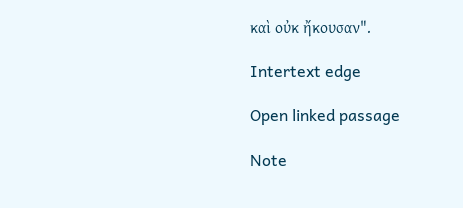καὶ οὐκ ἤκουσαν".

Intertext edge

Open linked passage

Note